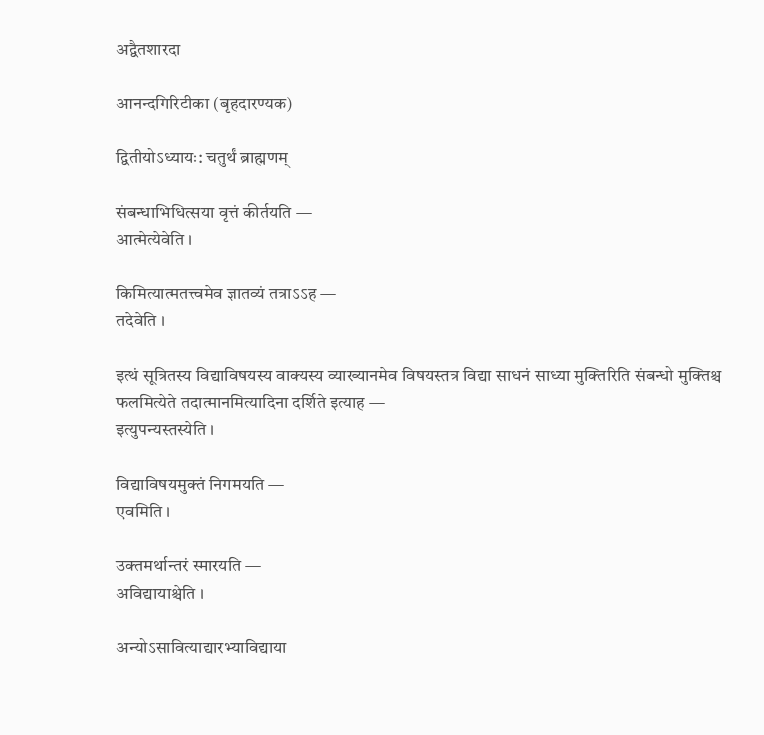अद्वैतशारदा

आनन्दगिरिटीका (बृहदारण्यक)

द्वितीयोऽध्यायः: चतुर्थं ब्राह्मणम्

संबन्धाभिधित्सया वृत्तं कीर्तयति —
आत्मेत्येवेति ।

किमित्यात्मतत्त्वमेव ज्ञातव्यं तत्राऽऽह —
तदेवेति ।

इत्थं सूत्रितस्य विद्याविषयस्य वाक्यस्य व्याख्यानमेव विषयस्तत्र विद्या साधनं साध्या मुक्तिरिति संबन्धो मुक्तिश्च फलमित्येते तदात्मानमित्यादिना दर्शिते इत्याह —
इत्युपन्यस्तस्येति ।

विद्याविषयमुक्तं निगमयति —
एवमिति ।

उक्तमर्थान्तरं स्मारयति —
अविद्यायाश्चेति ।

अन्योऽसावित्याद्यारभ्याविद्याया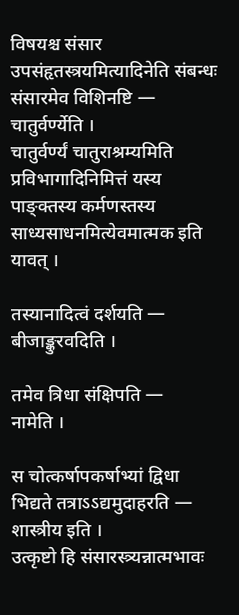विषयश्च संसार उपसंहृतस्त्रयमित्यादिनेति संबन्धः संसारमेव विशिनष्टि —
चातुर्वर्ण्येति ।
चातुर्वर्ण्यं चातुराश्रम्यमिति प्रविभागादिनिमित्तं यस्य पाङ्क्तस्य कर्मणस्तस्य साध्यसाधनमित्येवमात्मक इति यावत् ।

तस्यानादित्वं दर्शयति —
बीजाङ्कुरवदिति ।

तमेव त्रिधा संक्षिपति —
नामेति ।

स चोत्कर्षापकर्षाभ्यां द्विधा भिद्यते तत्राऽऽद्यमुदाहरति —
शास्त्रीय इति ।
उत्कृष्टो हि संसारस्त्र्यन्नात्मभावः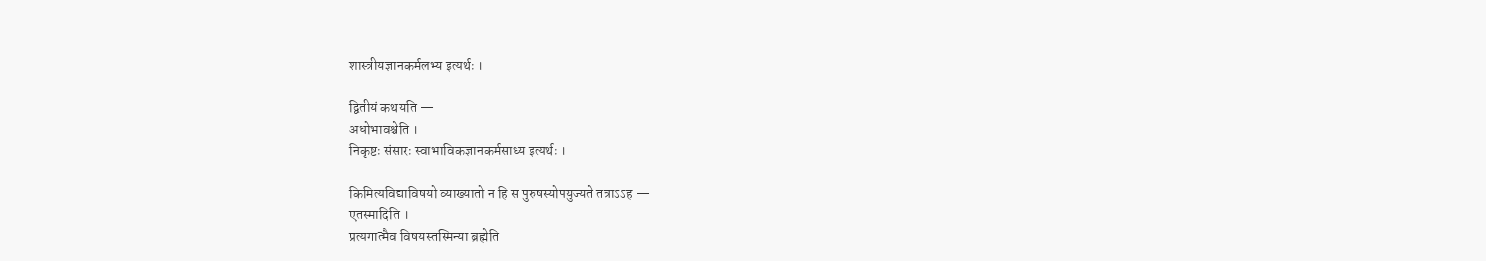शास्त्रीयज्ञानकर्मलभ्य इत्यर्थः ।

द्वितीयं कथयति —
अधोभावश्चेति ।
निकृष्टः संसारः स्वाभाविकज्ञानकर्मसाध्य इत्यर्थः ।

किमित्यविद्याविषयो व्याख्यातो न हि स पुरुषस्योपयुज्यते तत्राऽऽह —
एतस्मादिति ।
प्रत्यगात्मैव विषयस्तस्मिन्या ब्रह्मेति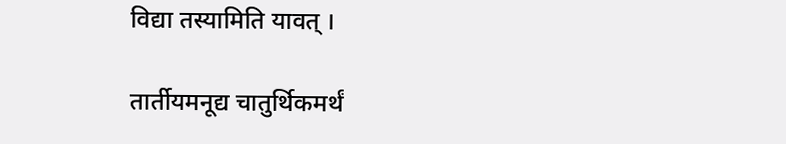विद्या तस्यामिति यावत् ।

तार्तीयमनूद्य चातुर्थिकमर्थं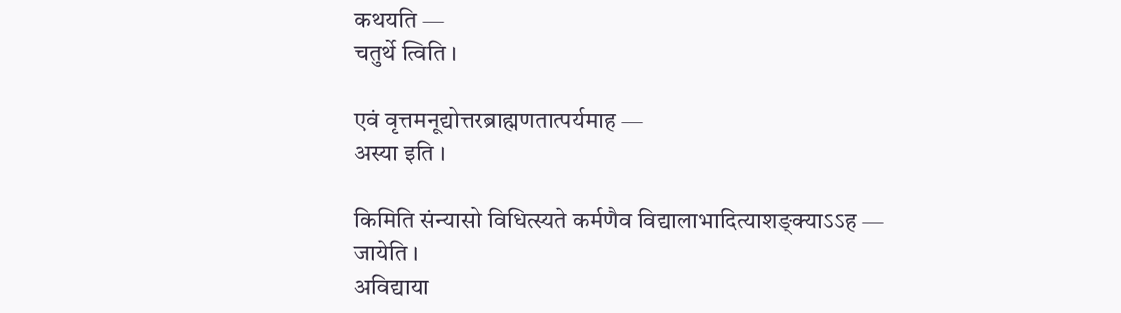कथयति —
चतुर्थे त्विति ।

एवं वृत्तमनूद्योत्तरब्राह्मणतात्पर्यमाह —
अस्या इति ।

किमिति संन्यासो विधित्स्यते कर्मणैव विद्यालाभादित्याशङ्क्याऽऽह —
जायेति ।
अविद्याया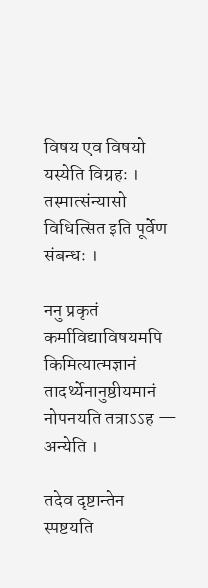विषय एव विषयो यस्येति विग्रहः । तस्मात्संन्यासो विधित्सित इति पूर्वेण संबन्धः ।

ननु प्रकृतं कर्माविद्याविषयमपि किमित्यात्मज्ञानं तादर्थ्येनानुष्ठीयमानं नोपनयति तत्राऽऽह —
अन्येति ।

तदेव दृष्टान्तेन स्पष्टयति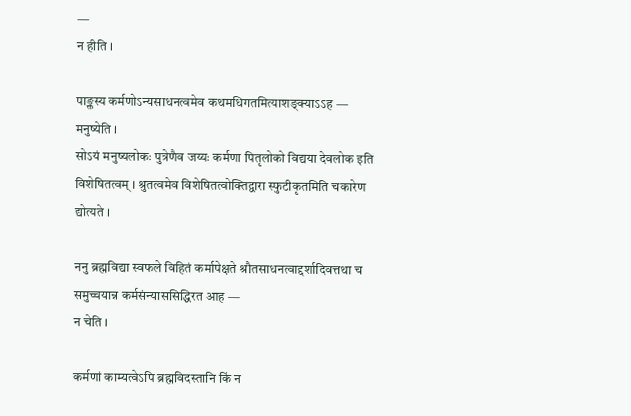—
न हीति ।

पाङ्क्तस्य कर्मणोऽन्यसाधनत्वमेव कथमधिगतमित्याशङ्क्याऽऽह —
मनुष्येति ।
सोऽयं मनुष्यलोकः पुत्रेणैव जय्यः कर्मणा पितृलोको विद्यया देवलोक इति विशेषितत्वम् । श्रुतत्वमेव विशेषितत्वोक्तिद्वारा स्फुटीकृतमिति चकारेण द्योत्यते ।

ननु ब्रह्मविद्या स्वफले विहितं कर्मापेक्षते श्रौतसाधनत्वाद्दर्शादिवत्तथा च समुच्चयान्न कर्मसंन्याससिद्धिरत आह —
न चेति ।

कर्मणां काम्यत्वेऽपि ब्रह्मविदस्तानि किं न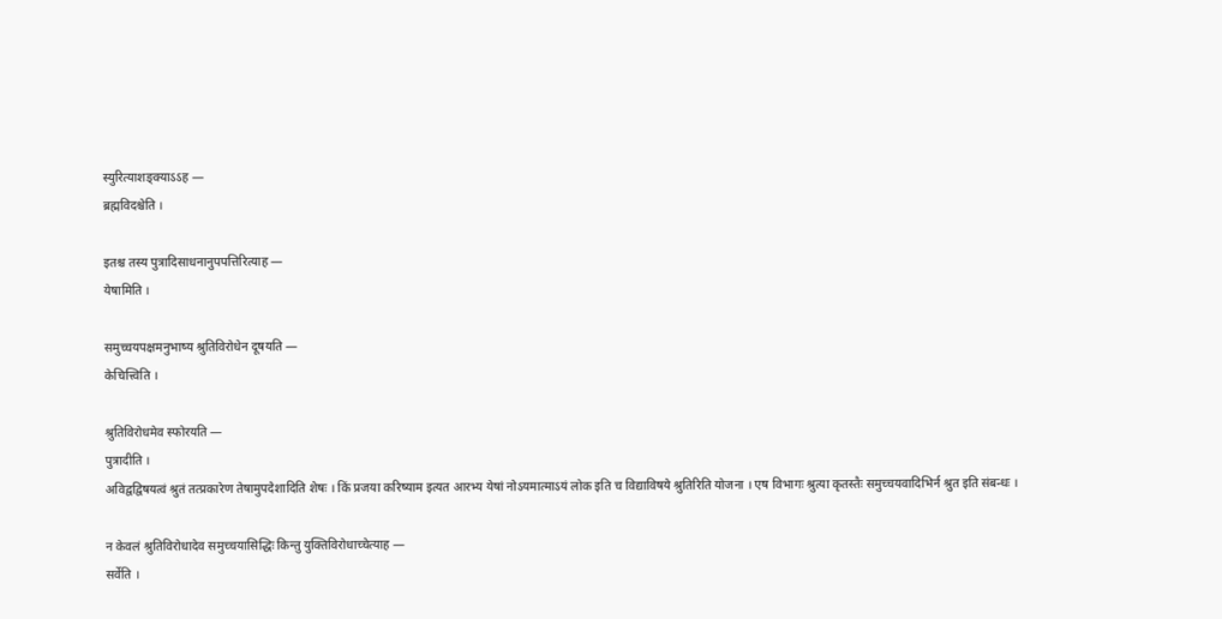स्युरित्याशङ्क्याऽऽह —
ब्रह्मविदश्चेति ।

इतश्च तस्य पुत्रादिसाधनानुपपत्तिरित्याह —
येषामिति ।

समुच्चयपक्षमनुभाष्य श्रुतिविरोधेन दूषयति —
केचित्त्विति ।

श्रुतिविरोधमेव स्फोरयति —
पुत्रादीति ।
अविद्वद्विषयत्वं श्रुतं तत्प्रकारेण तेषामुपदेशादिति शेषः । किं प्रजया करिष्याम इत्यत आरभ्य येषां नोऽयमात्माऽयं लोक इति च विद्याविषये श्रुतिरिति योजना । एष विभागः श्रुत्या कृतस्तैः समुच्चयवादिभिर्न श्रुत इति संबन्धः ।

न केवलं श्रुतिविरोधादेव समुच्चयासिद्धिः किन्तु युक्तिविरोधाच्चेत्याह —
सर्वेति ।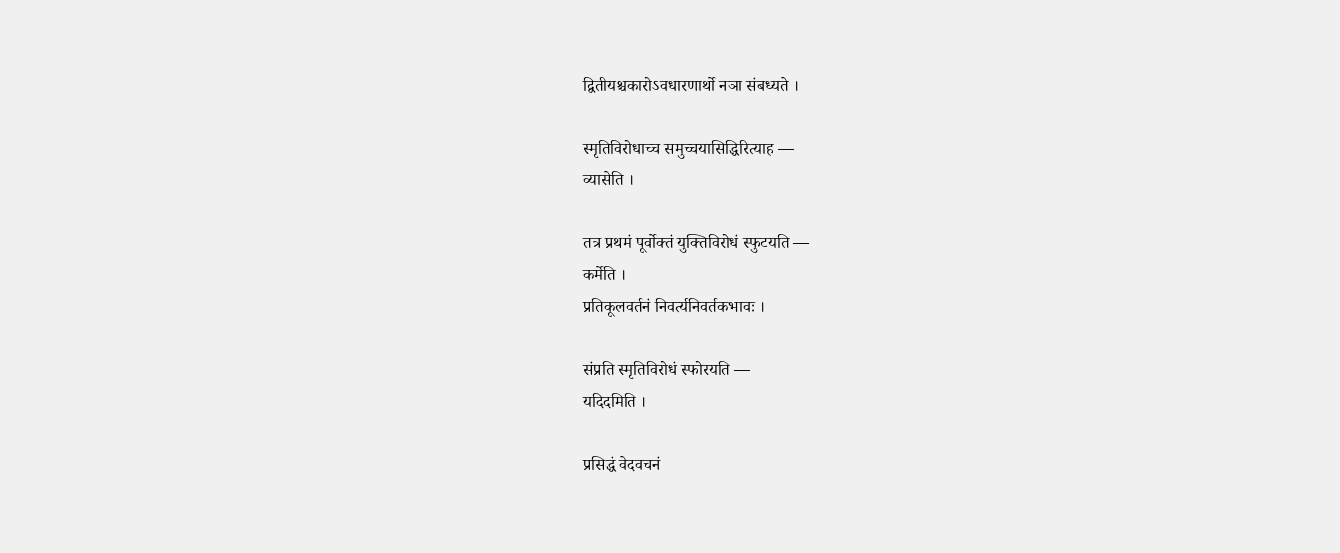द्वितीयश्चकारोऽवधारणार्थो नञा संबध्यते ।

स्मृतिविरोधाच्च समुच्चयासिद्धिरित्याह —
व्यासेति ।

तत्र प्रथमं पूर्वोक्तं युक्तिविरोधं स्फुटयति —
कर्मेति ।
प्रतिकूलवर्तनं निवर्त्यनिवर्तकभावः ।

संप्रति स्मृतिविरोधं स्फोरयति —
यदिदमिति ।

प्रसिद्धं वेदवचनं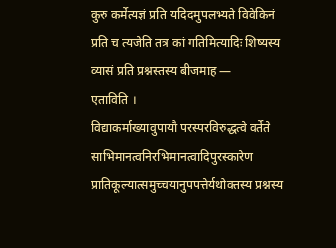कुरु कर्मेत्यज्ञं प्रति यदिदमुपलभ्यते विवेकिनं प्रति च त्यजेति तत्र कां गतिमित्यादिः शिष्यस्य व्यासं प्रति प्रश्नस्तस्य बीजमाह —
एताविति ।
विद्याकर्माख्यावुपायौ परस्परविरुद्धत्वे वर्तेते साभिमानत्वनिरभिमानत्वादिपुरस्कारेण प्रातिकूल्यात्समुच्चयानुपपत्तेर्यथोक्तस्य प्रश्नस्य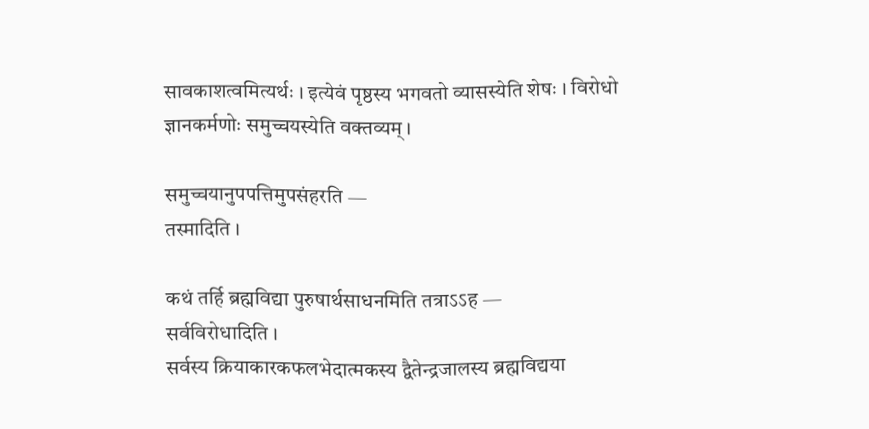सावकाशत्वमित्यर्थः । इत्येवं पृष्ठस्य भगवतो व्यासस्येति शेषः । विरोधो ज्ञानकर्मणोः समुच्चयस्येति वक्तव्यम् ।

समुच्चयानुपपत्तिमुपसंहरति —
तस्मादिति ।

कथं तर्हि ब्रह्मविद्या पुरुषार्थसाधनमिति तत्राऽऽह —
सर्वविरोधादिति ।
सर्वस्य क्रियाकारकफलभेदात्मकस्य द्वैतेन्द्रजालस्य ब्रह्मविद्यया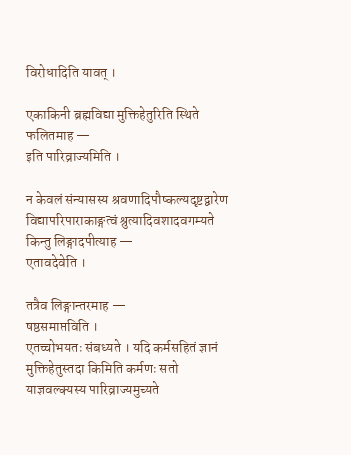विरोधादिति यावत् ।

एकाकिनी ब्रह्मविद्या मुक्तिहेतुरिति स्थिते फलितमाह —
इति पारिव्राज्यमिति ।

न केवलं संन्यासस्य श्रवणादिपौष्कल्यदृष्टद्वारेण विद्यापरिपाराकाङ्गत्वं श्रुत्यादिवशादवगम्यते किन्तु लिङ्गादपीत्याह —
एतावदेवेति ।

तत्रैव लिङ्गान्तरमाह —
षष्ठसमाप्तविति ।
एतच्चोभयतः संबध्यते । यदि कर्मसहितं ज्ञानं मुक्तिहेतुस्तदा किमिति कर्मणः सतो याज्ञवल्क्यस्य पारिव्राज्यमुच्यते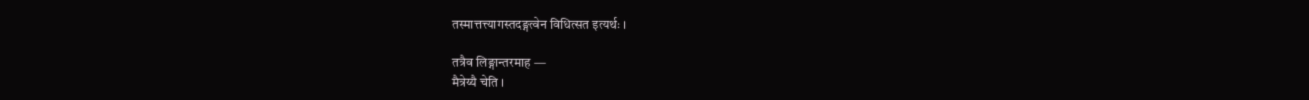तस्मात्तत्त्यागस्तदङ्गत्वेन विधित्सत इत्यर्थः ।

तत्रैव लिङ्गान्तरमाह —
मैत्रेय्यै चेति ।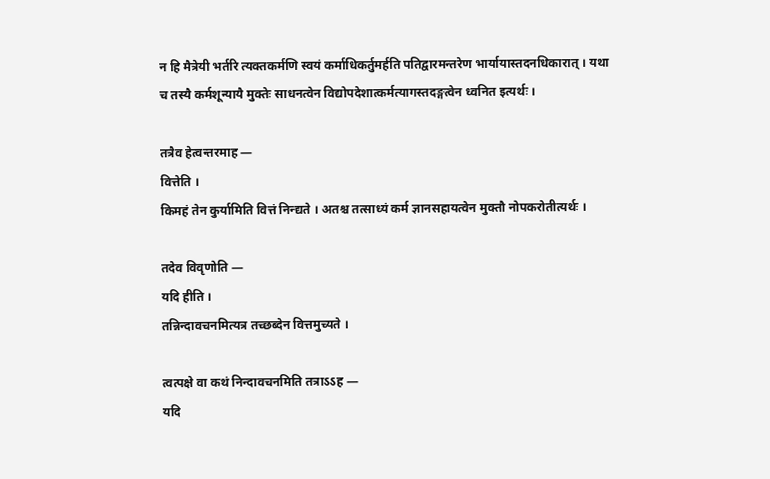न हि मैत्रेयी भर्तरि त्यक्तकर्मणि स्वयं कर्माधिकर्तुमर्हति पतिद्वारमन्तरेण भार्यायास्तदनधिकारात् । यथा च तस्यै कर्मशून्यायै मुक्तेः साधनत्वेन विद्योपदेशात्कर्मत्यागस्तदङ्गत्वेन ध्वनित इत्यर्थः ।

तत्रैव हेत्वन्तरमाह —
वित्तेति ।
किमहं तेन कुर्यामिति वित्तं निन्द्यते । अतश्च तत्साध्यं कर्म ज्ञानसहायत्वेन मुक्तौ नोपकरोतीत्यर्थः ।

तदेव विवृणोति —
यदि हीति ।
तन्निन्दावचनमित्यत्र तच्छब्देन वित्तमुच्यते ।

त्वत्पक्षे वा कथं निन्दावचनमिति तत्राऽऽह —
यदि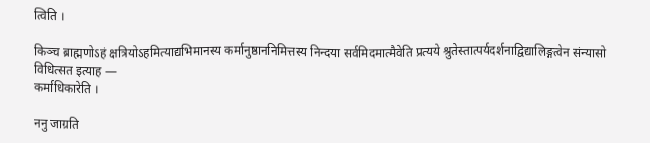त्विति ।

किञ्च ब्राह्मणोऽहं क्षत्रियोऽहमित्याद्यभिमानस्य कर्मानुष्ठाननिमित्तस्य निन्दया सर्वमिदमात्मैवेति प्रत्यये श्रुतेस्तात्पर्यदर्शनाद्विद्यालिङ्गत्वेन संन्यासो विधित्सत इत्याह —
कर्माधिकारेति ।

ननु जाग्रति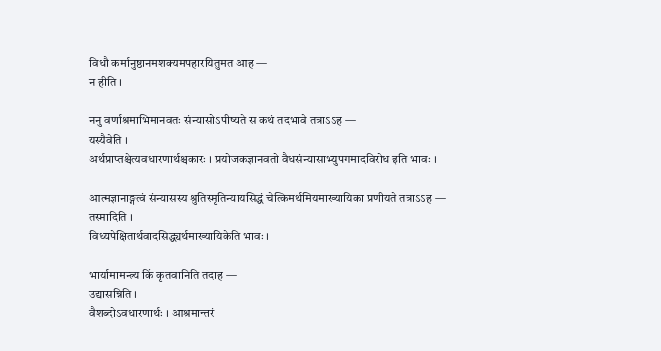विधौ कर्मानुष्ठानमशक्यमपहारयितुमत आह —
न हीति ।

ननु वर्णाश्रमाभिमानवतः संन्यासोऽपीष्यते स कथं तदभावे तत्राऽऽह —
यस्यैवेति ।
अर्थप्राप्तश्चेत्यवधारणार्थश्चकारः । प्रयोजकज्ञानवतो वैधसंन्यासाभ्युपगमादविरोध इति भावः ।

आत्मज्ञानाङ्गत्वं संन्यासस्य श्रुतिस्मृतिन्यायसिद्धं चेत्किमर्थमियमाख्यायिका प्रणीयते तत्राऽऽह —
तस्मादिति ।
विध्यपेक्षितार्थवादसिद्ध्यर्थमाख्यायिकेति भावः ।

भार्यामामन्त्र्य किं कृतवानिति तदाह —
उद्यासन्निति ।
वैशब्दोऽवधारणार्थः । आश्रमान्तरं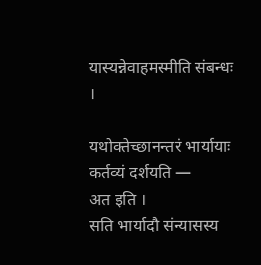यास्यन्नेवाहमस्मीति संबन्धः ।

यथोक्तेच्छानन्तरं भार्यायाः कर्तव्यं दर्शयति —
अत इति ।
सति भार्यादौ संन्यासस्य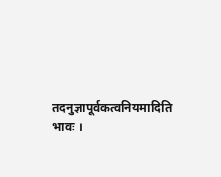तदनुज्ञापूर्वकत्वनियमादिति भावः ।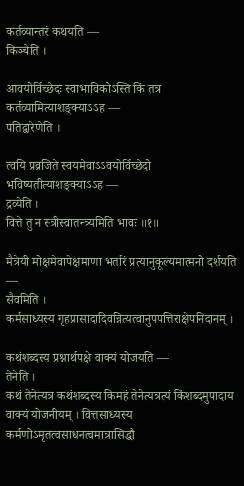कर्तव्यान्तरं कथयति —
किञ्चेति ।

आवयोर्विच्छेदः स्वाभाविकोऽस्ति किं तत्र कर्तव्यामित्याशङ्क्याऽऽह —
पतिद्वारेणेति ।

त्वयि प्रव्रजिते स्वयमेवाऽऽवयोर्विच्छेदो भविष्यतीत्याशङ्क्याऽऽह —
द्रव्येति ।
वित्ते तु न स्त्रीस्वातन्त्र्यमिति भावः ॥१॥

मैत्रेयी मोक्षमेवापेक्षमाणा भर्तारं प्रत्यानुकूल्यमात्मनो दर्शयति —
सैवमिति ।
कर्मसाध्यस्य गृहप्रासादादिवन्नित्यत्वानुपपत्तिराक्षेपनिदानम् ।

कथंशब्दस्य प्रश्नार्थपक्षे वाक्यं योजयति —
तेनेति ।
कथं तेनेत्यत्र कथंशब्दस्य किमहं तेनेत्यत्रत्यं किंशब्दमुपादाय वाक्यं योजनीयम् । वित्तसाध्यस्य कर्मणोऽमृतत्वसाधनत्वमात्रासिद्धौ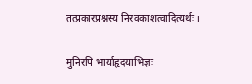तत्प्रकारप्रश्नस्य निरवकाशत्वादित्यर्थः ।

मुनिरपि भार्याहृदयाभिज्ञः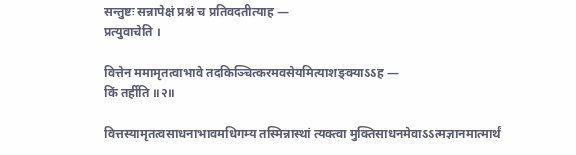सन्तुष्टः सन्नापेक्षं प्रश्नं च प्रतिवदतीत्याह —
प्रत्युवाचेति ।

वित्तेन ममामृतत्वाभावे तदकिञ्चित्करमवसेयमित्याशङ्क्याऽऽह —
किं तर्हीति ॥२॥

वित्तस्यामृतत्वसाधनाभावमधिगम्य तस्मिन्नास्थां त्यक्त्वा मुक्तिसाधनमेवाऽऽत्मज्ञानमात्मार्थं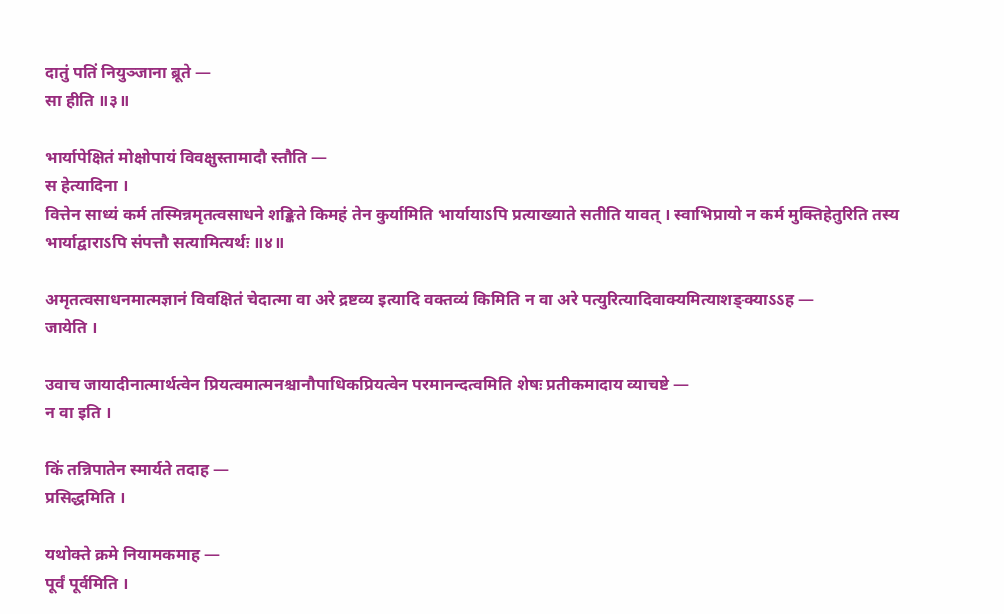दातुं पतिं नियुञ्जाना ब्रूते —
सा हीति ॥३॥

भार्यापेक्षितं मोक्षोपायं विवक्षुस्तामादौ स्तौति —
स हेत्यादिना ।
वित्तेन साध्यं कर्म तस्मिन्नमृतत्वसाधने शङ्किते किमहं तेन कुर्यामिति भार्यायाऽपि प्रत्याख्याते सतीति यावत् । स्वाभिप्रायो न कर्म मुक्तिहेतुरिति तस्य भार्याद्वाराऽपि संपत्तौ सत्यामित्यर्थः ॥४॥

अमृतत्वसाधनमात्मज्ञानं विवक्षितं चेदात्मा वा अरे द्रष्टव्य इत्यादि वक्तव्यं किमिति न वा अरे पत्युरित्यादिवाक्यमित्याशङ्क्याऽऽह —
जायेति ।

उवाच जायादीनात्मार्थत्वेन प्रियत्वमात्मनश्चानौपाधिकप्रियत्वेन परमानन्दत्वमिति शेषः प्रतीकमादाय व्याचष्टे —
न वा इति ।

किं तन्निपातेन स्मार्यते तदाह —
प्रसिद्धमिति ।

यथोक्ते क्रमे नियामकमाह —
पूर्वं पूर्वमिति ।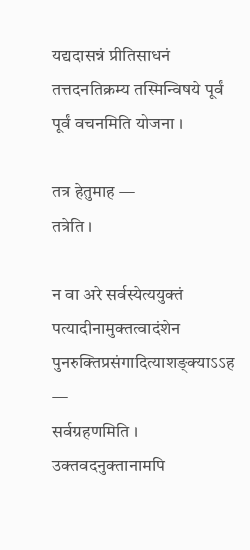यद्यदासन्नं प्रीतिसाधनं तत्तदनतिक्रम्य तस्मिन्विषये पूर्वं पूर्वं वचनमिति योजना ।

तत्र हेतुमाह —
तत्रेति ।

न वा अरे सर्वस्येत्ययुक्तं पत्यादीनामुक्तत्वादंशेन पुनरुक्तिप्रसंगादित्याशङ्क्याऽऽह —
सर्वग्रहणमिति ।
उक्तवदनुक्तानामपि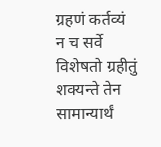ग्रहणं कर्तव्यं न च सर्वे विशेषतो ग्रहीतुं शक्यन्ते तेन सामान्यार्थं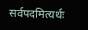सर्वपदमित्यर्थः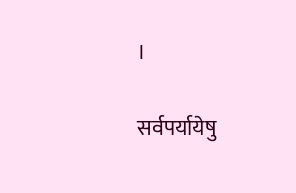।

सर्वपर्यायेषु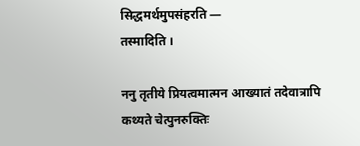सिद्धमर्थमुपसंहरति —
तस्मादिति ।

ननु तृतीये प्रियत्वमात्मन आख्यातं तदेवात्रापि कथ्यते चेत्पुनरुक्तिः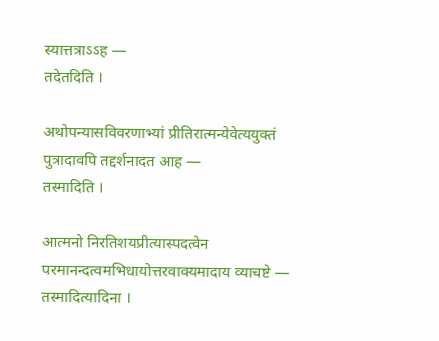स्यात्तत्राऽऽह —
तदेतदिति ।

अथोपन्यासविवरणाभ्यां प्रीतिरात्मन्येवेत्ययुक्तं पुत्रादावपि तद्दर्शनादत आह —
तस्मादिति ।

आत्मनो निरतिशयप्रीत्यास्पदत्वेन परमानन्दत्वमभिधायोत्तरवाक्यमादाय व्याचष्टे —
तस्मादित्यादिना ।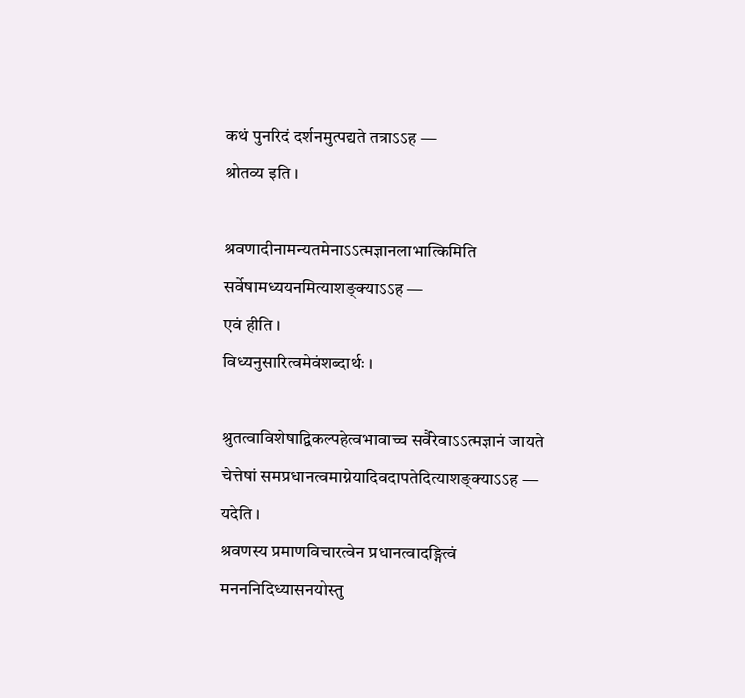कथं पुनरिदं दर्शनमुत्पद्यते तत्राऽऽह —
श्रोतव्य इति ।

श्रवणादीनामन्यतमेनाऽऽत्मज्ञानलाभात्किमिति सर्वेषामध्ययनमित्याशङ्क्याऽऽह —
एवं हीति ।
विध्यनुसारित्वमेवंशब्दार्थः ।

श्रुतत्वाविशेषाद्विकल्पहेत्वभावाच्च सर्वैरेवाऽऽत्मज्ञानं जायते चेत्तेषां समप्रधानत्वमाग्नेयादिवदापतेदित्याशङ्क्याऽऽह —
यदेति ।
श्रवणस्य प्रमाणविचारत्वेन प्रधानत्वादङ्गित्वं मनननिदिध्यासनयोस्तु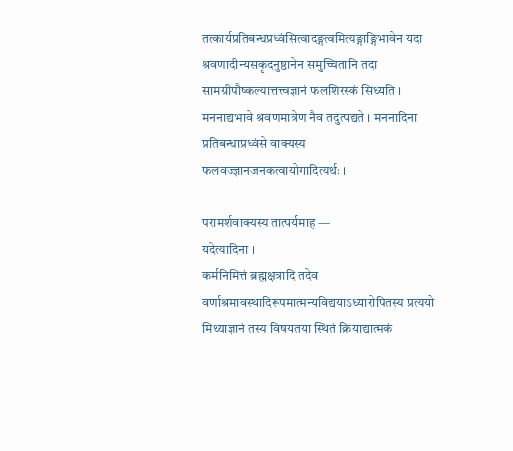तत्कार्यप्रतिबन्धप्रध्वंसित्वादङ्गत्वमित्यङ्गाङ्गिभावेन यदा श्रवणादीन्यसकृदनुष्ठानेन समुच्चितानि तदा सामग्रीपौष्कल्यात्तत्त्वज्ञानं फलशिरस्कं सिध्यति । मननाद्यभावे श्रवणमात्रेण नैव तदुत्पद्यते । मननादिना प्रतिबन्धाप्रध्वंसे वाक्यस्य फलवज्ज्ञानजनकत्वायोगादित्यर्थः ।

परामर्शवाक्यस्य तात्पर्यमाह —
यदेत्यादिना ।
कर्मनिमित्तं ब्रह्मक्षत्रादि तदेव वर्णाश्रमावस्थादिरूपमात्मन्यविद्ययाऽध्यारोपितस्य प्रत्ययो मिथ्याज्ञानं तस्य विषयतया स्थितं क्रियाद्यात्मकं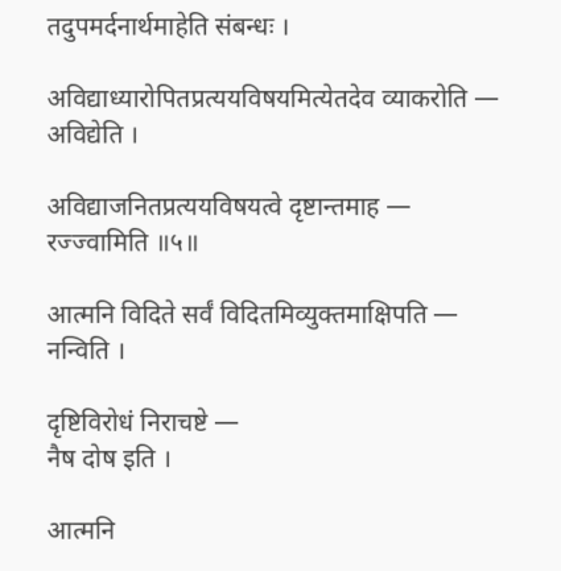तदुपमर्दनार्थमाहेति संबन्धः ।

अविद्याध्यारोपितप्रत्ययविषयमित्येतदेव व्याकरोति —
अविद्येति ।

अविद्याजनितप्रत्ययविषयत्वे दृष्टान्तमाह —
रज्ज्वामिति ॥५॥

आत्मनि विदिते सर्वं विदितमिव्युक्तमाक्षिपति —
नन्विति ।

दृष्टिविरोधं निराचष्टे —
नैष दोष इति ।

आत्मनि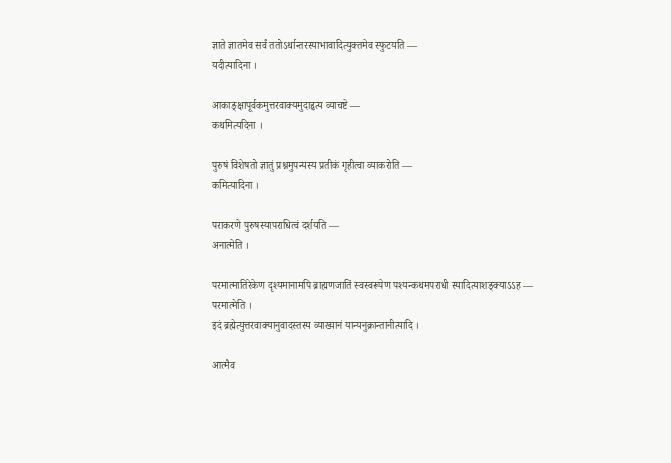ज्ञाते ज्ञातमेव सर्वं ततोऽर्थान्तरस्याभावादित्युक्तमेव स्फुटयति —
यदीत्यादिना ।

आकाङ्क्षापूर्वकमुत्तरवाक्यमुदाहृत्य व्याचष्टे —
कथमित्यदिना ।

पुरुषं विशेषतो ज्ञातुं प्रश्नमुपन्यस्य प्रतीकं गृहीत्वा व्याकरोति —
कमित्यादिना ।

पराकरणे पुरुषस्यापराधित्वं दर्शयति —
अनात्मेति ।

परमात्मातिरेकेण दृश्यमानामपि ब्राह्मणजातिं स्वस्वरूपेण पश्यन्कथमपराधी स्यादित्याशङ्क्याऽऽह —
परमात्मेति ।
इदं ब्रह्मेत्युत्तरवाक्यानुवादस्तस्य व्याख्यानं यान्यनुक्रान्तानीत्यादि ।

आत्मैव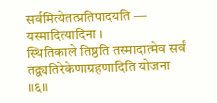सर्वमित्येतत्प्रतिपादयति —
यस्मादित्यादिना ।
स्थितिकाले तिष्ठति तस्मादात्मेव सर्वं तद्व्यतिरेकेणाग्रहणादिति योजना ॥६॥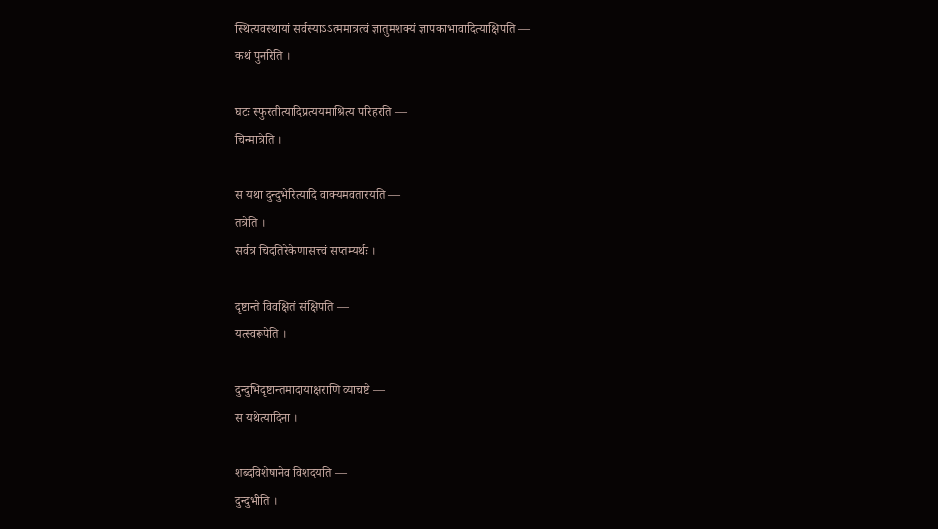स्थित्यवस्थायां सर्वस्याऽऽत्ममात्रत्वं ज्ञातुमशक्यं ज्ञापकाभावादित्याक्षिपति —
कथं पुनरिति ।

घटः स्फुरतीत्यादिप्रत्ययमाश्रित्य परिहरति —
चिन्मात्रेति ।

स यथा दुन्दुभेरित्यादि वाक्यमवतारयति —
तत्रेति ।
सर्वत्र चिदतिरेकेणासत्त्वं सप्तम्यर्थः ।

दृष्टान्ते विवक्षितं संक्षिपति —
यत्स्वरूपेति ।

दुन्दुभिदृष्टान्तमादायाक्षराणि व्याचष्टे —
स यथेत्यादिना ।

शब्दविशेषानेव विशदयति —
दुन्दुभीति ।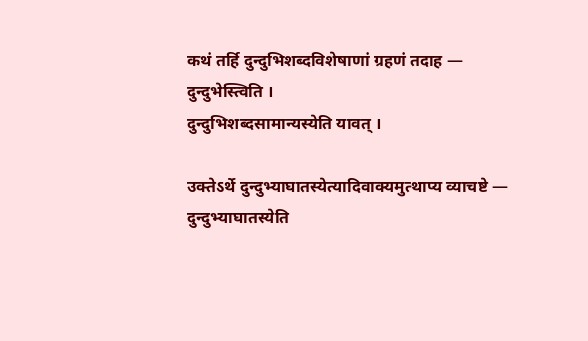कथं तर्हि दुन्दुभिशब्दविशेषाणां ग्रहणं तदाह —
दुन्दुभेस्त्विति ।
दुन्दुभिशब्दसामान्यस्येति यावत् ।

उक्तेऽर्थे दुन्दुभ्याघातस्येत्यादिवाक्यमुत्थाप्य व्याचष्टे —
दुन्दुभ्याघातस्येति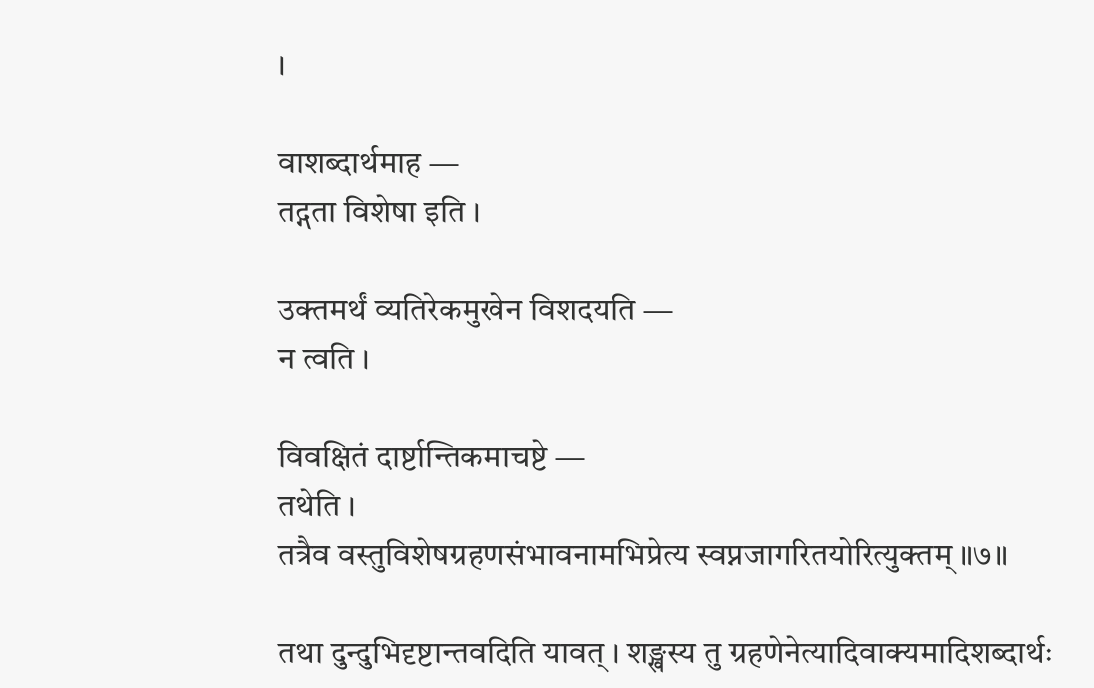।

वाशब्दार्थमाह —
तद्गता विशेषा इति ।

उक्तमर्थं व्यतिरेकमुखेन विशदयति —
न त्वति ।

विवक्षितं दार्ष्टान्तिकमाचष्टे —
तथेति ।
तत्रैव वस्तुविशेषग्रहणसंभावनामभिप्रेत्य स्वप्नजागरितयोरित्युक्तम् ॥७॥

तथा दुन्दुभिदृष्टान्तवदिति यावत् । शङ्खस्य तु ग्रहणेनेत्यादिवाक्यमादिशब्दार्थः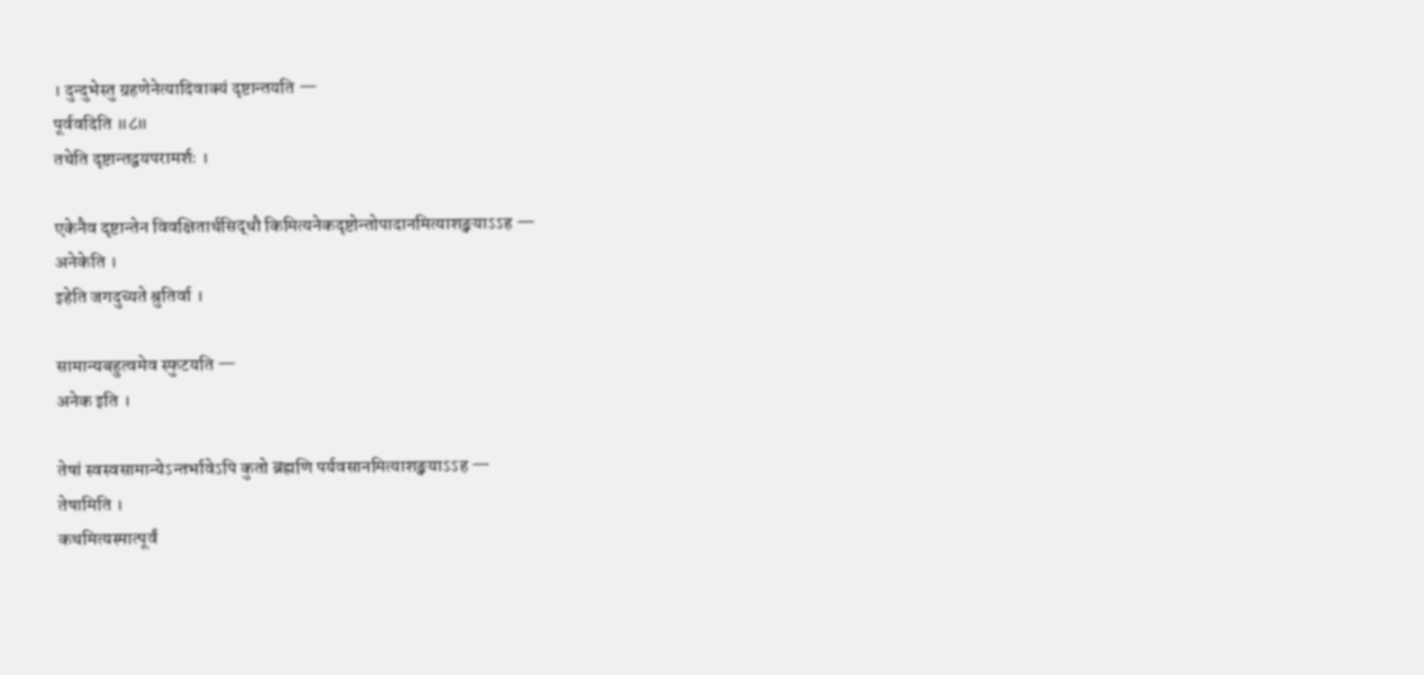। दुन्दुभेस्तु ग्रहणेनेत्यादिवाक्यं दृष्टान्तयति —
पूर्ववदिति ॥८॥
तथेति दृष्टान्तद्वयपरामर्शः ।

एकेनैव दृष्टान्तेन विवक्षितार्थसिद्धौ किमित्यनेकदृष्टोन्तोपादानमित्याशङ्क्याऽऽह —
अनेकेति ।
इहेति जगदुच्यते श्रुतिर्वा ।

सामान्यबहुत्वमेव स्फुटयति —
अनेक इति ।

तेषां स्वस्वसामान्येऽन्तर्भावेऽपि कुतो ब्रह्मणि पर्यवसानमित्याशङ्क्याऽऽह —
तेषामिति ।
कथमित्यस्मात्पूर्वं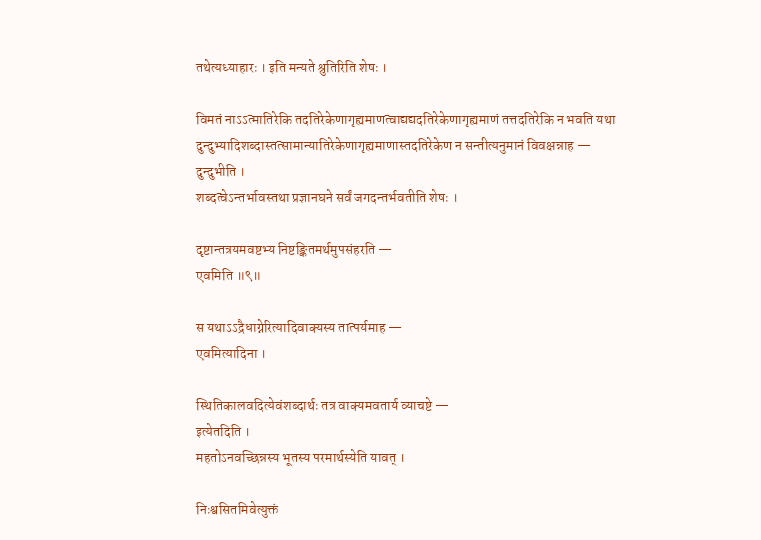तथेत्यध्याहारः । इति मन्यते श्रुतिरिति शेषः ।

विमतं नाऽऽत्मातिरेकि तदतिरेकेणागृह्यमाणत्वाद्यद्यदतिरेकेणागृह्यमाणं तत्तदतिरेकि न भवति यथा दुन्दुभ्यादिशब्दास्तत्सामान्यातिरेकेणागृह्यमाणास्तदतिरेकेण न सन्तीत्यनुमानं विवक्षन्नाह —
दुन्दुभीति ।
शब्दत्वेऽन्तर्भावस्तथा प्रज्ञानघने सर्वं जगदन्तर्भवतीति शेषः ।

दृष्टान्तत्रयमवष्टभ्य निष्टङ्कितमर्थमुपसंहरति —
एवमिति ॥९॥

स यथाऽऽद्रैधाग्नेरित्यादिवाक्यस्य तात्पर्यमाह —
एवमित्यादिना ।

स्थितिकालवदित्येवंशब्दार्थः तत्र वाक्यमवतार्य व्याचष्टे —
इत्येतदिति ।
महतोऽनवच्छिन्नस्य भूतस्य परमार्थस्येति यावत् ।

निःश्वसितमिवेत्युक्तं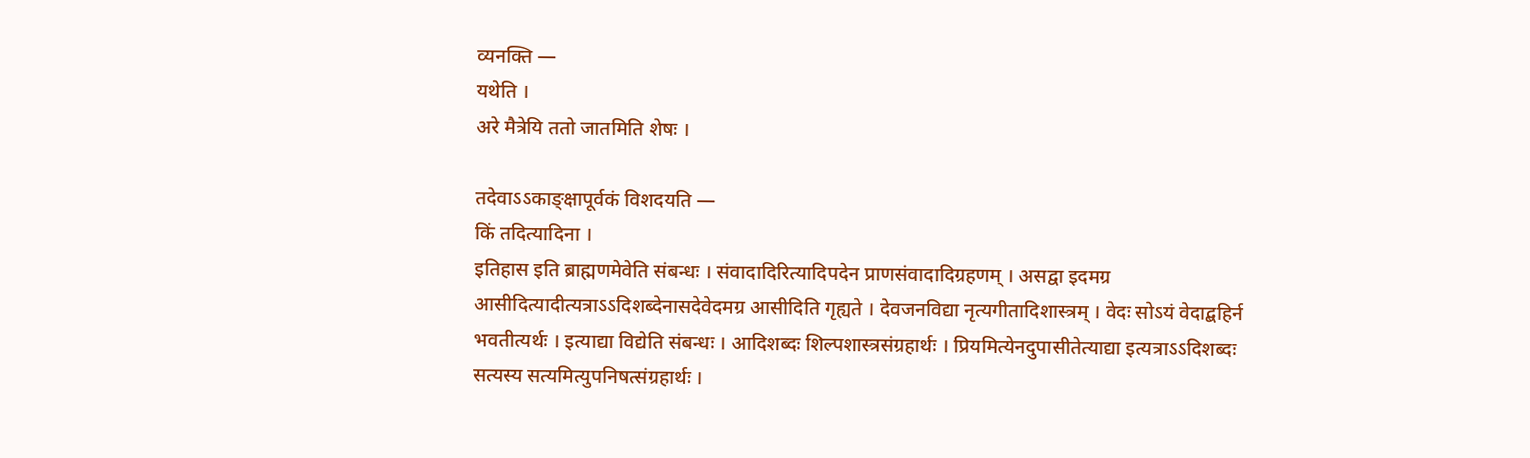व्यनक्ति —
यथेति ।
अरे मैत्रेयि ततो जातमिति शेषः ।

तदेवाऽऽकाङ्क्षापूर्वकं विशदयति —
किं तदित्यादिना ।
इतिहास इति ब्राह्मणमेवेति संबन्धः । संवादादिरित्यादिपदेन प्राणसंवादादिग्रहणम् । असद्वा इदमग्र आसीदित्यादीत्यत्राऽऽदिशब्देनासदेवेदमग्र आसीदिति गृह्यते । देवजनविद्या नृत्यगीतादिशास्त्रम् । वेदः सोऽयं वेदाद्बहिर्न भवतीत्यर्थः । इत्याद्या विद्येति संबन्धः । आदिशब्दः शिल्पशास्त्रसंग्रहार्थः । प्रियमित्येनदुपासीतेत्याद्या इत्यत्राऽऽदिशब्दः सत्यस्य सत्यमित्युपनिषत्संग्रहार्थः ।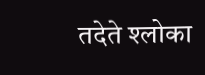तदेते श्लोका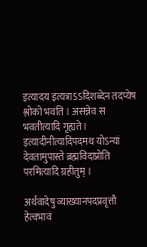इत्यादय इत्यत्राऽऽदिशब्देन तदप्येष श्लोको भवति । असन्नेव स भवतीत्यादि गृह्यते । इत्यादीनीत्यादिपदमथ योऽन्यां देवतामुपास्ते ब्रह्मविदाप्नोति परमित्यादि ग्रहीतुम् ।

अर्थवादेषु व्याख्यानपदप्रवृत्तौ हेत्वभावं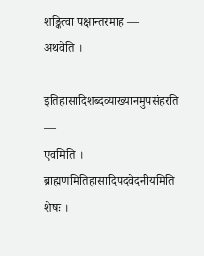शङ्कित्वा पक्षान्तरमाह —
अथवेति ।

इतिहासादिशब्दव्याख्यानमुपसंहरति —
एवमिति ।
ब्राह्मणमितिहासादिपदवेदनीयमिति शेषः ।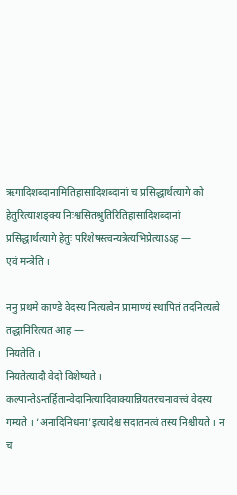ऋगादिशब्दानामितिहासादिशब्दानां च प्रसिद्धार्थत्यागे को हेतुरित्याशङ्क्य निःश्वसितश्रुतिरितिहासादिशब्दानां प्रसिद्धार्थत्यागे हेतुः परिशेषस्त्वन्यत्रेत्यभिप्रेत्याऽऽह —
एवं मन्त्रेति ।

ननु प्रथमे काण्डे वेदस्य नित्यत्वेन प्रामाण्यं स्थापितं तदनित्यत्वे तद्धानिरित्यत आह —
नियतेति ।
नियतेत्यादौ वेदो विशेष्यते । कल्पान्तेऽन्तर्हितान्वेदानित्यादिवाक्यान्नियतरचनावत्त्वं वेदस्य गम्यते । ‘अनादिनिधना’इत्यादेश्च सदातनत्वं तस्य निश्चीयते । न च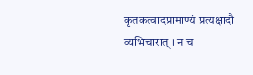कृतकत्वादप्रामाण्यं प्रत्यक्षादौ व्यभिचारात् । न च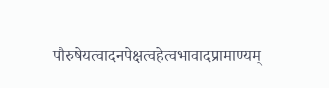पौरुषेयत्वादनपेक्षत्वहेत्वभावादप्रामाण्यम्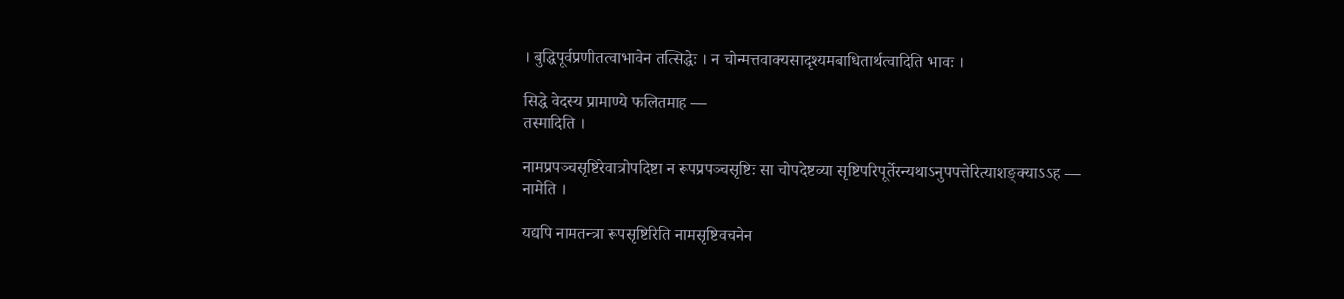। बुद्धिपूर्वप्रणीतत्वाभावेन तत्सिद्धेः । न चोन्मत्तवाक्यसादृश्यमबाधितार्थत्वादिति भावः ।

सिद्धे वेदस्य प्रामाण्ये फलितमाह —
तस्मादिति ।

नामप्रपञ्चसृष्टिरेवात्रोपदिष्टा न रूपप्रपञ्चसृष्टिः सा चोपदेष्टव्या सृष्टिपरिपूर्तेरन्यथाऽनुपपत्तेरित्याशङ्क्याऽऽह —
नामेति ।

यद्यपि नामतन्त्रा रूपसृष्टिरिति नामसृष्टिवचनेन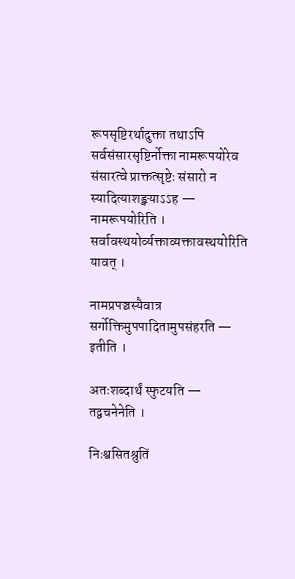रूपसृष्टिरर्थादुक्ता तथाऽपि सर्वसंसारसृष्टिर्नोक्ता नामरूपयोरेव संसारत्वे प्राक्तत्सृष्टेः संसारो न स्यादित्याशङ्क्याऽऽह —
नामरूपयोरिति ।
सर्वावस्थयोर्व्यक्ताव्यक्तावस्थयोरिति यावत् ।

नामप्रपञ्चस्यैवात्र सर्गोक्तिमुपपादितामुपसंहरति —
इतीति ।

अतःशब्दार्थं स्फुटयति —
तद्वचनेनेति ।

निःश्वसितश्रुतिं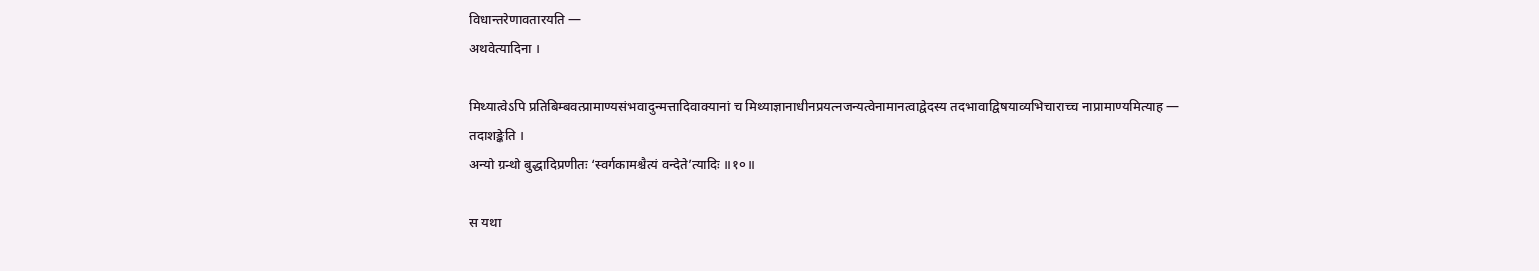विधान्तरेणावतारयति —
अथवेत्यादिना ।

मिथ्यात्वेऽपि प्रतिबिम्बवत्प्रामाण्यसंभवादुन्मत्तादिवाक्यानां च मिथ्याज्ञानाधीनप्रयत्नजन्यत्वेनामानत्वाद्वेदस्य तदभावाद्विषयाव्यभिचाराच्च नाप्रामाण्यमित्याह —
तदाशङ्केति ।
अन्यो ग्रन्थो बुद्धादिप्रणीतः ‘स्वर्गकामश्चैत्यं वन्देते’त्यादिः ॥१०॥

स यथा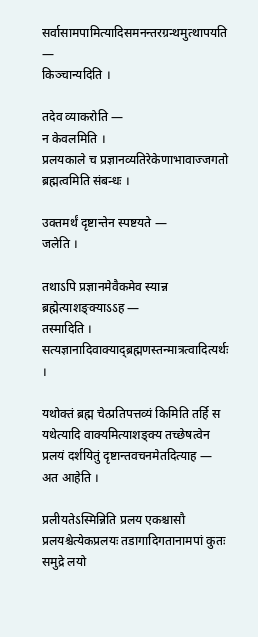सर्वासामपामित्यादिसमनन्तरग्रन्थमुत्थापयति —
किञ्चान्यदिति ।

तदेव व्याकरोति —
न केवलमिति ।
प्रलयकाले च प्रज्ञानव्यतिरेकेणाभावाज्जगतो ब्रह्मत्वमिति संबन्धः ।

उक्तमर्थं दृष्टान्तेन स्पष्टयते —
जलेति ।

तथाऽपि प्रज्ञानमेवैकमेव स्यान्न ब्रह्मेत्याशङ्क्याऽऽह —
तस्मादिति ।
सत्यज्ञानादिवाक्याद्ब्रह्मणस्तन्मात्रत्वादित्यर्थः ।

यथोक्तं ब्रह्म चेत्प्रतिपत्तव्यं किमिति तर्हि स यथेत्यादि वाक्यमित्याशङ्क्य तच्छेषत्वेन प्रलयं दर्शयितुं दृष्टान्तवचनमेतदित्याह —
अत आहेति ।

प्रलीयतेऽस्मिन्निति प्रलय एकश्चासौ प्रलयश्चेत्येकप्रलयः तडागादिगतानामपां कुतः समुद्रे लयो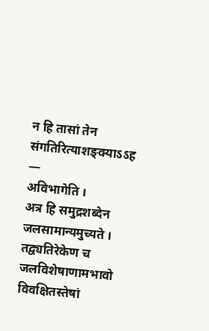न हि तासां तेन संगतिरित्याशङ्क्याऽऽह —
अविभागेति ।
अत्र हि समुद्रशब्देन जलसामान्यमुच्यते । तद्व्यतिरेकेण च जलविशेषाणामभावो विवक्षितस्तेषां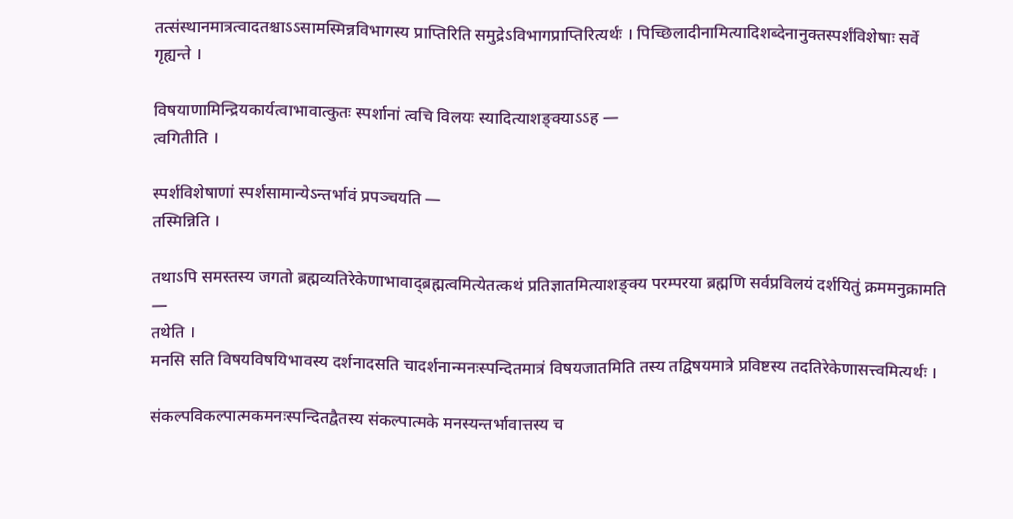तत्संस्थानमात्रत्वादतश्चाऽऽसामस्मिन्नविभागस्य प्राप्तिरिति समुद्रेऽविभागप्राप्तिरित्यर्थः । पिच्छिलादीनामित्यादिशब्देनानुक्तस्पर्शंविशेषाः सर्वे गृह्यन्ते ।

विषयाणामिन्द्रियकार्यत्वाभावात्कुतः स्पर्शानां त्वचि विलयः स्यादित्याशङ्क्याऽऽह —
त्वगितीति ।

स्पर्शविशेषाणां स्पर्शसामान्येऽन्तर्भावं प्रपञ्चयति —
तस्मिन्निति ।

तथाऽपि समस्तस्य जगतो ब्रह्मव्यतिरेकेणाभावाद्ब्रह्मत्वमित्येतत्कथं प्रतिज्ञातमित्याशङ्क्य परम्परया ब्रह्मणि सर्वप्रविलयं दर्शयितुं क्रममनुक्रामति —
तथेति ।
मनसि सति विषयविषयिभावस्य दर्शनादसति चादर्शनान्मनःस्पन्दितमात्रं विषयजातमिति तस्य तद्विषयमात्रे प्रविष्टस्य तदतिरेकेणासत्त्वमित्यर्थः ।

संकल्पविकल्पात्मकमनःस्पन्दितद्वैतस्य संकल्पात्मके मनस्यन्तर्भावात्तस्य च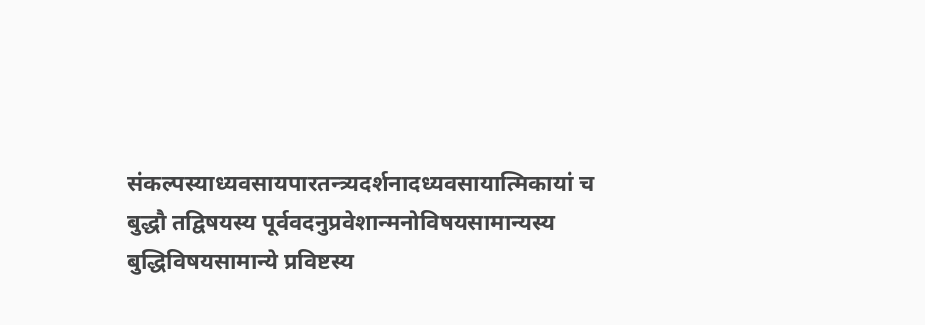संकल्पस्याध्यवसायपारतन्त्र्यदर्शनादध्यवसायात्मिकायां च बुद्धौ तद्विषयस्य पूर्ववदनुप्रवेशान्मनोविषयसामान्यस्य बुद्धिविषयसामान्ये प्रविष्टस्य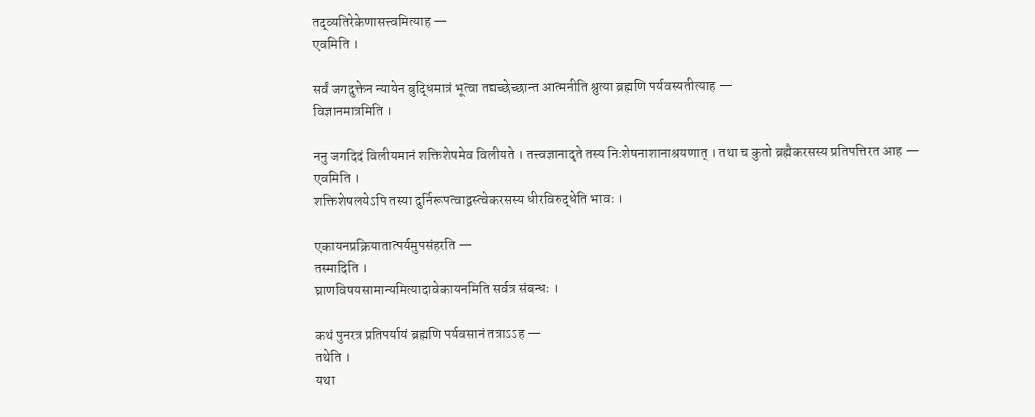तद्व्यतिरेकेणासत्त्वमित्याह —
एवमिति ।

सर्वं जगदुक्तेन न्यायेन बुद्धिमात्रं भूत्वा तद्यच्छेच्छान्त आत्मनीति श्रुत्या ब्रह्मणि पर्यवस्यतीत्याह —
विज्ञानमात्रमिति ।

ननु जगदिदं विलीयमानं शक्तिशेषमेव विलीयते । तत्त्वज्ञानादृते तस्य निःशेषनाशानाश्रयणात् । तथा च कुतो ब्रह्मैकरसस्य प्रतिपत्तिरत आह —
एवमिति ।
शक्तिशेषलयेऽपि तस्या दुर्निरूपत्वाद्वस्त्वेकरसस्य धीरविरुद्धेति भावः ।

एकायनप्रक्रियातात्पर्यमुपसंहरति —
तस्मादिति ।
घ्राणविषयसामान्यमित्यादावेकायनमिति सर्वत्र संबन्धः ।

कथं पुनरत्र प्रतिपर्यायं ब्रह्मणि पर्यवसानं तत्राऽऽह —
तथेति ।
यथा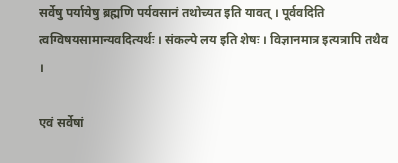सर्वेषु पर्यायेषु ब्रह्मणि पर्यवसानं तथोच्यत इति यावत् । पूर्ववदिति त्वग्विषयसामान्यवदित्यर्थः । संकल्पे लय इति शेषः । विज्ञानमात्र इत्यत्रापि तथैव ।

एवं सर्वेषां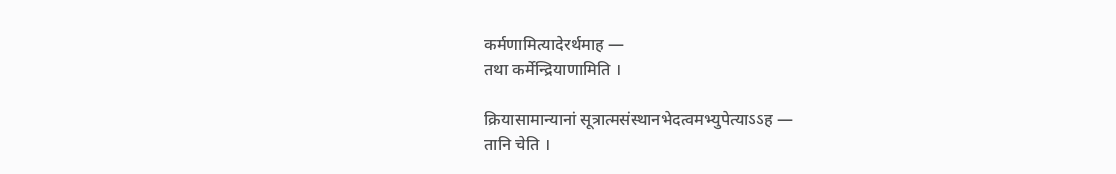कर्मणामित्यादेरर्थमाह —
तथा कर्मेन्द्रियाणामिति ।

क्रियासामान्यानां सूत्रात्मसंस्थानभेदत्वमभ्युपेत्याऽऽह —
तानि चेति ।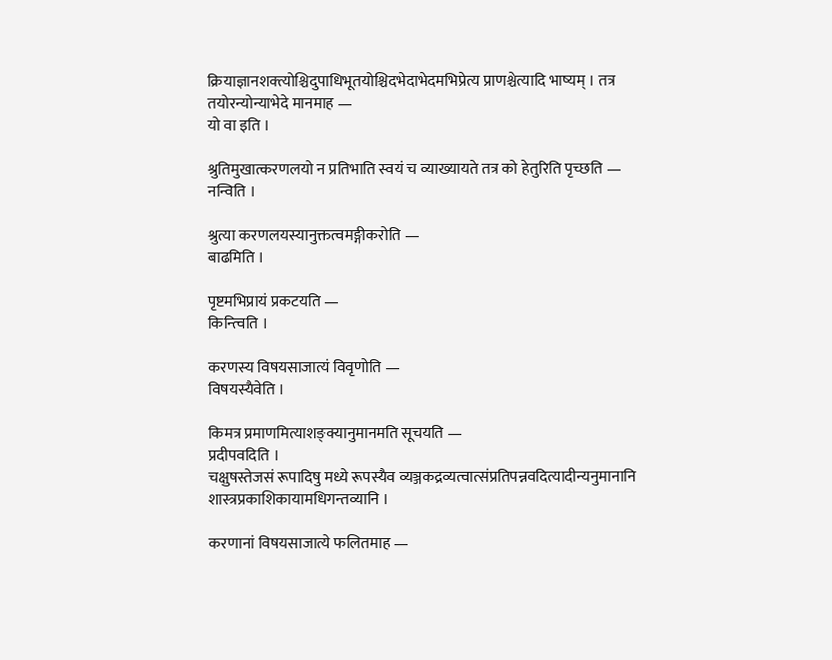क्रियाज्ञानशक्त्योश्चिदुपाधिभूतयोश्चिदभेदाभेदमभिप्रेत्य प्राणश्चेत्यादि भाष्यम् । तत्र तयोरन्योन्याभेदे मानमाह —
यो वा इति ।

श्रुतिमुखात्करणलयो न प्रतिभाति स्वयं च व्याख्यायते तत्र को हेतुरिति पृच्छति —
नन्विति ।

श्रुत्या करणलयस्यानुक्तत्वमङ्गीकरोति —
बाढमिति ।

पृष्टमभिप्रायं प्रकटयति —
किन्त्विति ।

करणस्य विषयसाजात्यं विवृणोति —
विषयस्यैवेति ।

किमत्र प्रमाणमित्याशङ्क्यानुमानमति सूचयति —
प्रदीपवदिति ।
चक्षुषस्तेजसं रूपादिषु मध्ये रूपस्यैव व्यञ्जकद्रव्यत्वात्संप्रतिपन्नवदित्यादीन्यनुमानानि शास्त्रप्रकाशिकायामधिगन्तव्यानि ।

करणानां विषयसाजात्ये फलितमाह —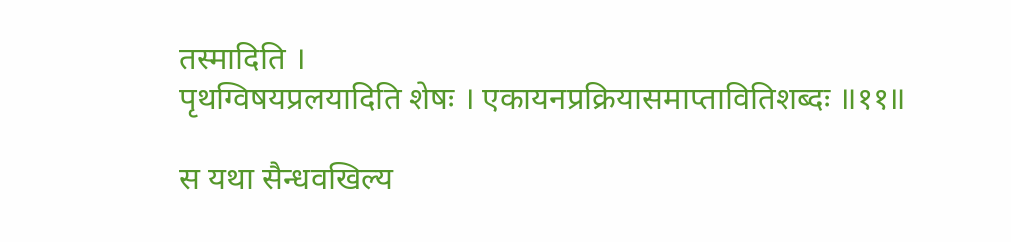तस्मादिति ।
पृथग्विषयप्रलयादिति शेषः । एकायनप्रक्रियासमाप्तावितिशब्दः ॥११॥

स यथा सैन्धवखिल्य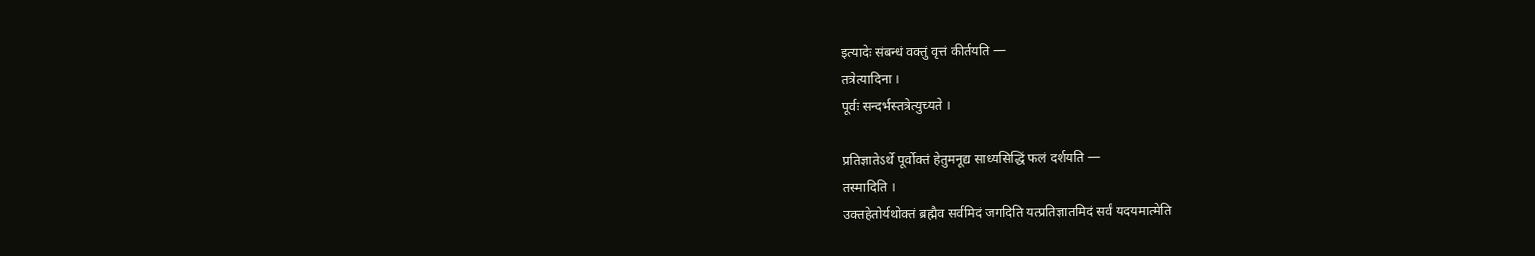इत्यादेः संबन्धं वक्तुं वृत्तं कीर्तयति —
तत्रेत्यादिना ।
पूर्वः सन्दर्भस्तत्रेत्युच्यते ।

प्रतिज्ञातेऽर्थे पूर्वोक्तं हेतुमनूद्य साध्यसिद्धिं फलं दर्शयति —
तस्मादिति ।
उक्तहेतोर्यथोक्तं ब्रह्मैव सर्वमिदं जगदिति यत्प्रतिज्ञातमिदं सर्वं यदयमात्मेति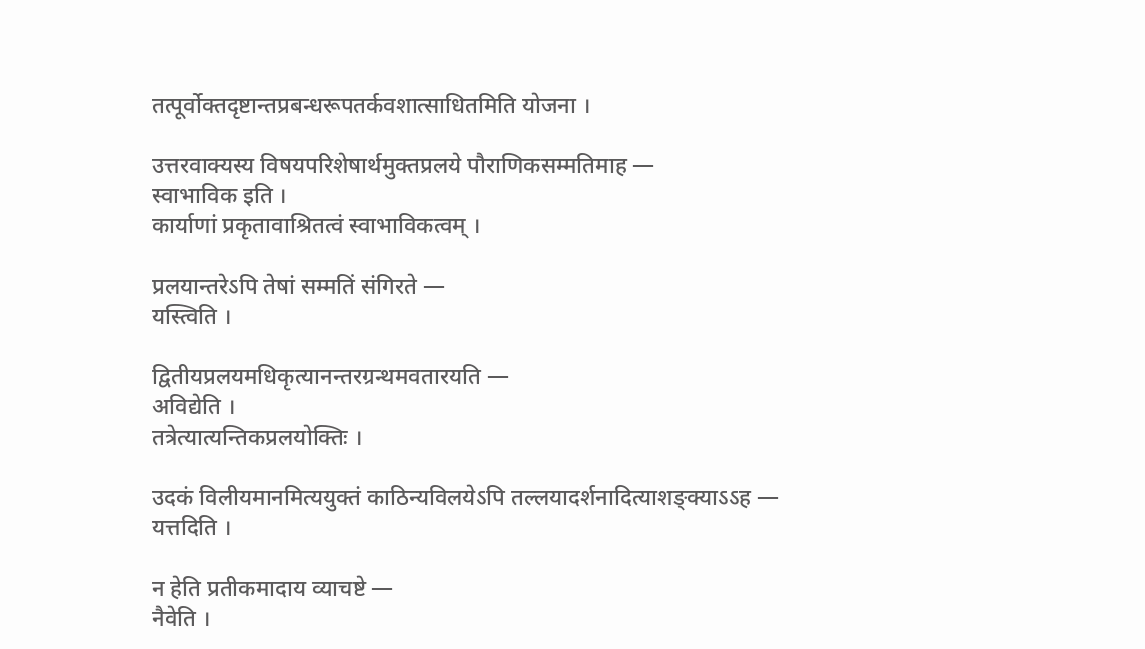तत्पूर्वोक्तदृष्टान्तप्रबन्धरूपतर्कवशात्साधितमिति योजना ।

उत्तरवाक्यस्य विषयपरिशेषार्थमुक्तप्रलये पौराणिकसम्मतिमाह —
स्वाभाविक इति ।
कार्याणां प्रकृतावाश्रितत्वं स्वाभाविकत्वम् ।

प्रलयान्तरेऽपि तेषां सम्मतिं संगिरते —
यस्त्विति ।

द्वितीयप्रलयमधिकृत्यानन्तरग्रन्थमवतारयति —
अविद्येति ।
तत्रेत्यात्यन्तिकप्रलयोक्तिः ।

उदकं विलीयमानमित्ययुक्तं काठिन्यविलयेऽपि तल्लयादर्शनादित्याशङ्क्याऽऽह —
यत्तदिति ।

न हेति प्रतीकमादाय व्याचष्टे —
नैवेति ।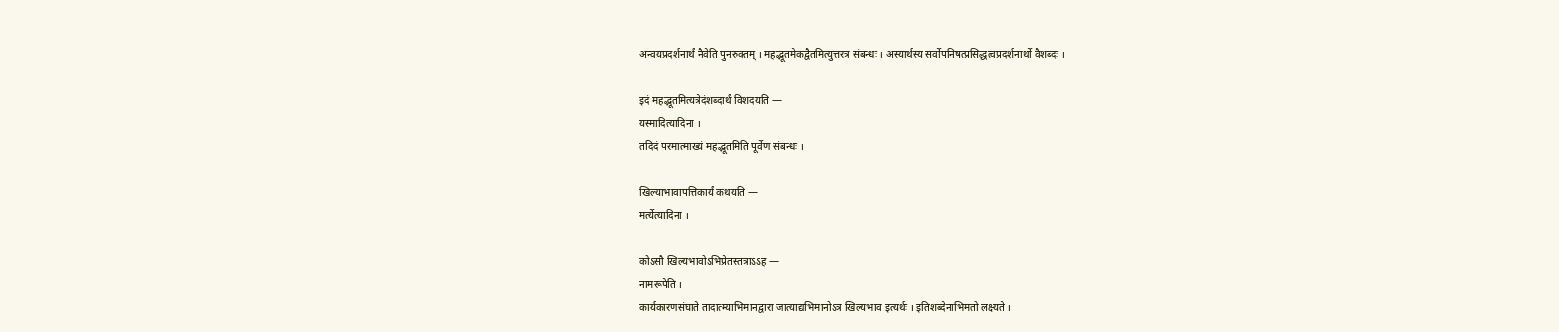अन्वयप्रदर्शनार्थं नैवेति पुनरुक्तम् । महद्भूतमेकद्वैतमित्युत्तरत्र संबन्धः । अस्यार्थस्य सर्वोपनिषत्प्रसिद्धत्वप्रदर्शनार्थो वैशब्दः ।

इदं महद्भूतमित्यत्रेदंशब्दार्थं विशदयति —
यस्मादित्यादिना ।
तदिदं परमात्माख्यं महद्भूतमिति पूर्वेण संबन्धः ।

खिल्याभावापत्तिकार्यं कथयति —
मर्त्येत्यादिना ।

कोऽसौ खिल्यभावोऽभिप्रेतस्तत्राऽऽह —
नामरूपेति ।
कार्यकारणसंघाते तादात्म्याभिमानद्वारा जात्याद्यभिमानोऽत्र खिल्यभाव इत्यर्थः । इतिशब्देनाभिमतो लक्ष्यते ।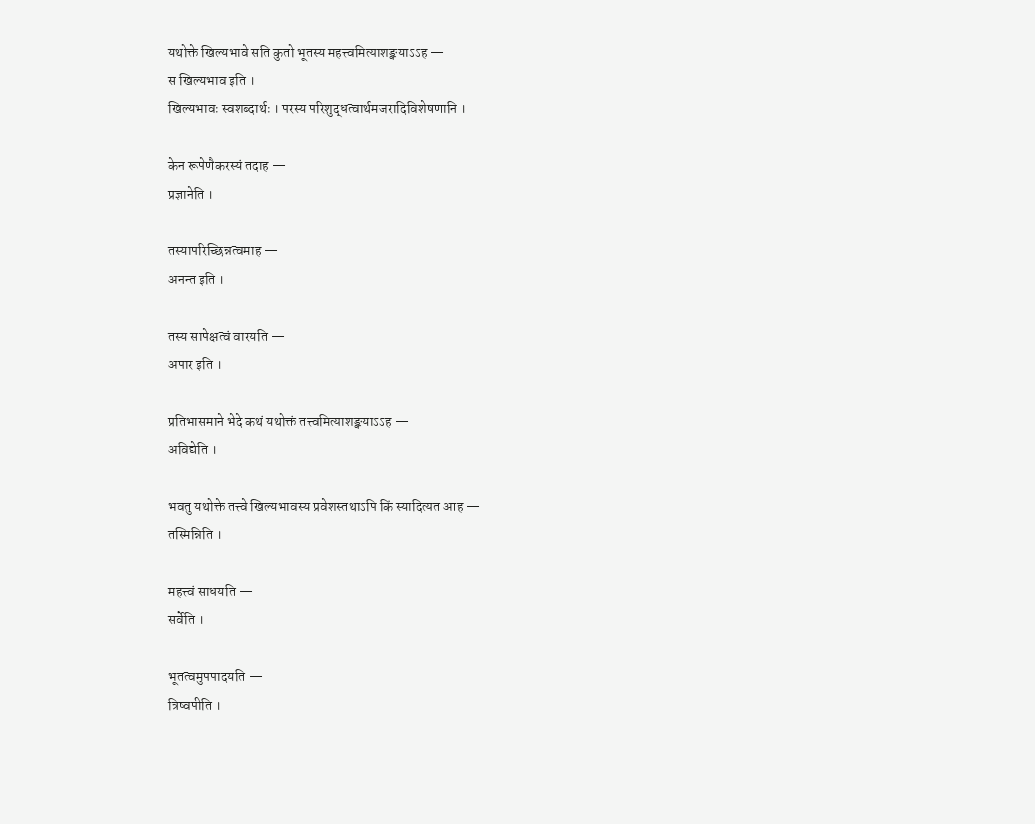यथोक्ते खिल्यभावे सति कुतो भूतस्य महत्त्वमित्याशङ्क्याऽऽह —
स खिल्यभाव इति ।
खिल्यभावः स्वशब्दार्थः । परस्य परिशुद्धत्वार्थमजरादिविशेषणानि ।

केन रूपेणैकरस्यं तदाह —
प्रज्ञानेति ।

तस्यापरिच्छिन्नत्वमाह —
अनन्त इति ।

तस्य सापेक्षत्वं वारयति —
अपार इति ।

प्रतिभासमाने भेदे कथं यथोक्तं तत्त्वमित्याशङ्क्याऽऽह —
अविद्येति ।

भवतु यथोक्ते तत्त्वे खिल्यभावस्य प्रवेशस्तथाऽपि किं स्यादित्यत आह —
तस्मिन्निति ।

महत्त्वं साधयति —
सर्वेति ।

भूतत्वमुपपादयति —
त्रिष्वपीति ।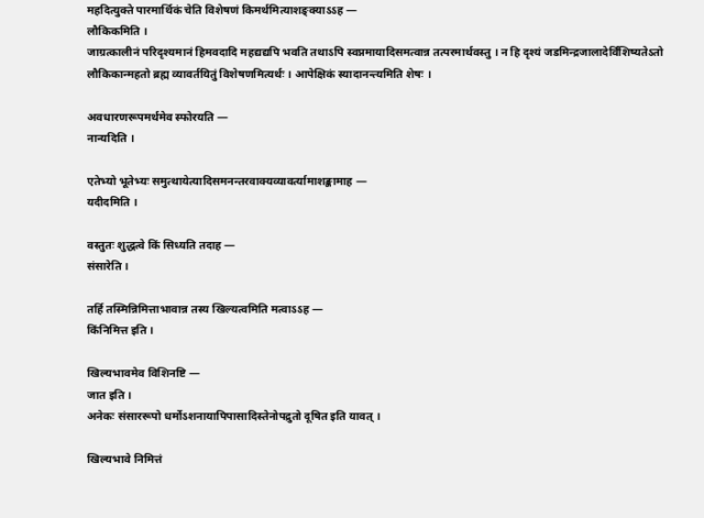महदित्युक्ते पारमार्थिकं चेति विशेषणं किमर्थमित्याशङ्क्याऽऽह —
लौकिकमिति ।
जाग्रत्कालीनं परिदृश्यमानं हिमवदादि महद्यद्यपि भवति तथाऽपि स्वप्नमायादिसमत्वान्न तत्परमार्थवस्तु । न हि दृश्यं जडमिन्द्रजालादेर्विशिष्यतेऽतो लौकिकान्महतो ब्रह्म व्यावर्तयितुं विशेषणमित्यर्थः । आपेक्षिकं स्यादानन्त्यमिति शेषः ।

अवधारणरूपमर्थमेव स्फोरयति —
नान्यदिति ।

एतेभ्यो भूतेभ्यः समुत्थायेत्यादिसमनन्तरवाक्यव्यावर्त्यामाशङ्कामाह —
यदीदमिति ।

वस्तुतः शुद्धत्वे किं सिध्यति तदाह —
संसारेति ।

तर्हि तस्मिन्निमित्ताभावान्न तस्य खिल्यत्वमिति मत्वाऽऽह —
किंनिमित्त इति ।

खिल्यभावमेव विशिनष्टि —
जात इति ।
अनेकः संसाररूपो धर्मोऽशनायापिपासादिस्तेनोपद्रुतो दूषित इति यावत् ।

खिल्यभावे निमित्तं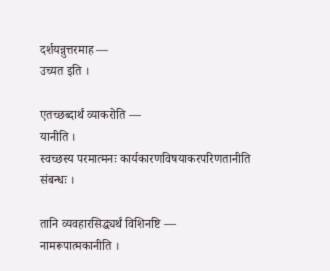दर्शयन्नुत्तरमाह —
उच्यत इति ।

एतच्छब्दार्थं व्याकरोति —
यानीति ।
स्वच्छस्य परमात्मनः कार्यकारणविषयाकरपरिणतानीति संबन्धः ।

तानि व्यवहारसिद्ध्यर्थं विशिनष्टि —
नामरूपात्मकानीति ।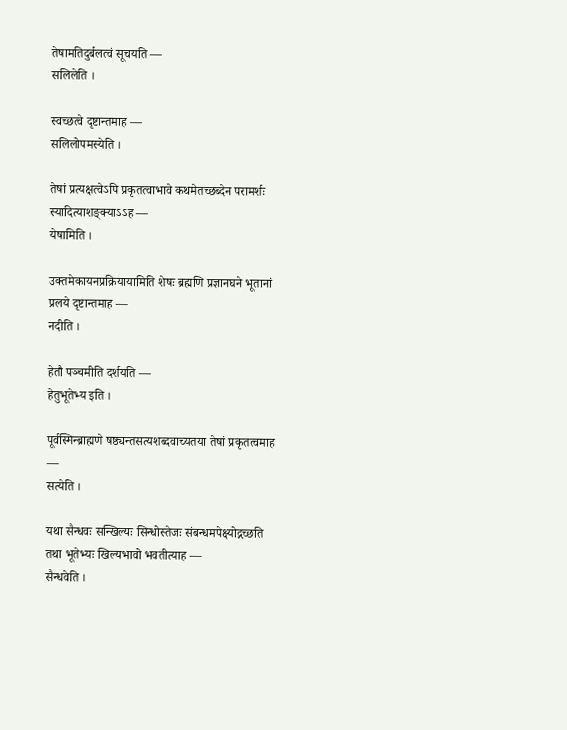तेषामतिदुर्बलत्वं सूचयति —
सलिलेति ।

स्वच्छत्वे दृष्टान्तमाह —
सलिलोपमस्येति ।

तेषां प्रत्यक्षत्वेऽपि प्रकृतत्वाभावे कथमेतच्छब्देन परामर्शः स्यादित्याशङ्क्याऽऽह —
येषामिति ।

उक्तमेकायनप्रक्रियायामिति शेषः ब्रह्मणि प्रज्ञानघने भूतानां प्रलये दृष्टान्तमाह —
नदीति ।

हेतौ पञ्चमीति दर्शयति —
हेतुभूतेभ्य इति ।

पूर्वस्मिन्ब्राह्मणे षष्ठ्यन्तसत्यशब्दवाच्यतया तेषां प्रकृतत्वमाह —
सत्येति ।

यथा सैन्धवः सन्खिल्यः सिन्धोस्तेजः संबन्धमपेक्ष्योद्गच्छति तथा भूतेभ्यः खिल्यभावो भवतीत्याह —
सैन्धवेति ।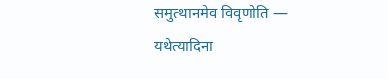समुत्थानमेव विवृणोति —
यथेत्यादिना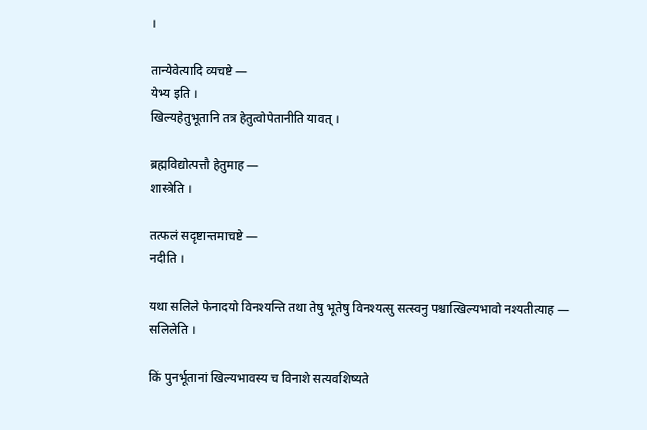।

तान्येवेत्यादि व्यचष्टे —
येभ्य इति ।
खिल्यहेतुभूतानि तत्र हेतुत्वोपेतानीति यावत् ।

ब्रह्मविद्योत्पत्तौ हेतुमाह —
शास्त्रेति ।

तत्फलं सदृष्टान्तमाचष्टे —
नदीति ।

यथा सलिले फेनादयो विनश्यन्ति तथा तेषु भूतेषु विनश्यत्सु सत्स्वनु पश्चात्खिल्यभावो नश्यतीत्याह —
सलिलेति ।

किं पुनर्भूतानां खिल्यभावस्य च विनाशे सत्यवशिष्यते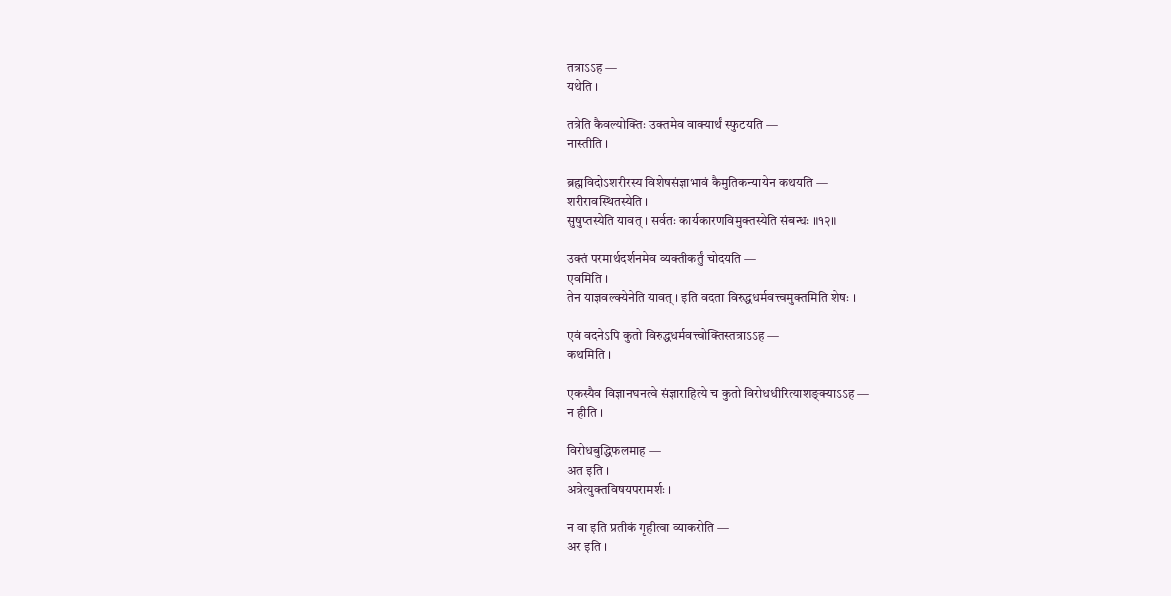तत्राऽऽह —
यथेति ।

तत्रेति कैवल्योक्तिः उक्तमेव वाक्यार्थं स्फुटयति —
नास्तीति ।

ब्रह्मविदोऽशरीरस्य विशेषसंज्ञाभावं कैमुतिकन्यायेन कथयति —
शरीरावस्थितस्येति ।
सुषुप्तस्येति यावत् । सर्वतः कार्यकारणविमुक्तस्येति संबन्धः ॥१२॥

उक्तं परमार्थदर्शनमेव व्यक्तीकर्तुं चोदयति —
एवमिति ।
तेन याज्ञवल्क्येनेति यावत् । इति वदता विरुद्धधर्मवत्त्वमुक्तमिति शेषः ।

एवं वदनेऽपि कुतो विरुद्धधर्मवत्त्वोक्तिस्तत्राऽऽह —
कथमिति ।

एकस्यैव विज्ञानघनत्वे संज्ञाराहित्ये च कुतो विरोधधीरित्याशङ्क्याऽऽह —
न हीति ।

विरोधबुद्धिफलमाह —
अत इति ।
अत्रेत्युक्तविषयपरामर्शः ।

न वा इति प्रतीकं गृहीत्वा व्याकरोति —
अर इति ।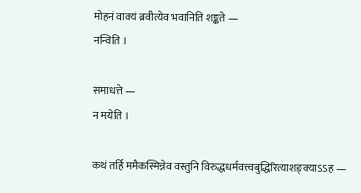मोहनं वाक्यं ब्रवीत्येव भवानिति शङ्कते —
नन्विति ।

समाधत्ते —
न मयेति ।

कथं तर्हि ममैकस्मिन्नेव वस्तुनि विरुद्धधर्मवत्त्वबुद्धिरित्याशङ्क्याऽऽह —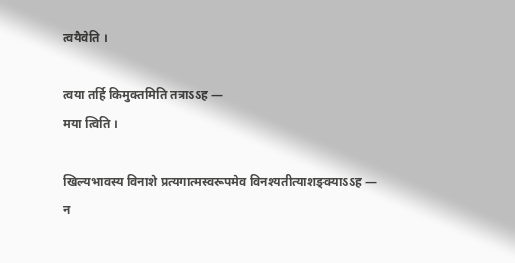त्वयैवेति ।

त्वया तर्हि किमुक्तमिति तत्राऽऽह —
मया त्विति ।

खिल्यभावस्य विनाशे प्रत्यगात्मस्वरूपमेव विनश्यतीत्याशङ्क्याऽऽह —
न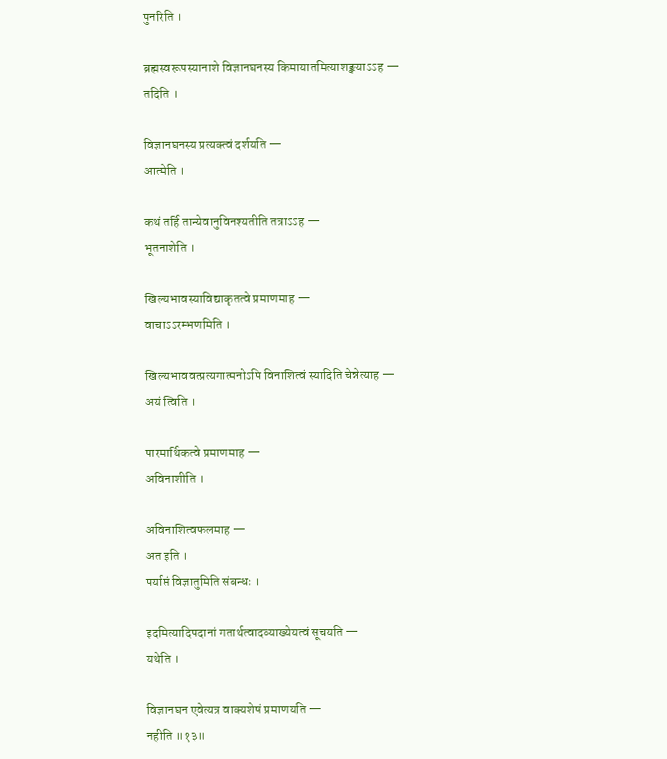पुनरिति ।

ब्रह्मस्वरूपस्यानाशे विज्ञानघनस्य किमायातमित्याशङ्क्याऽऽह —
तदिति ।

विज्ञानघनस्य प्रत्यक्त्वं दर्शयति —
आत्मेति ।

कथं तर्हि तान्येवानुविनश्यतीति तत्राऽऽह —
भूतनाशेति ।

खिल्यभावस्याविद्याकृतत्वे प्रमाणमाह —
वाचाऽऽरम्भणमिति ।

खिल्यभाववत्प्रत्यगात्मनोऽपि विनाशित्वं स्यादिति चेन्नेत्याह —
अयं त्विति ।

पारमार्थिकत्वे प्रमाणमाह —
अविनाशीति ।

अविनाशित्वफलमाह —
अत इति ।
पर्याप्तं विज्ञातुमिति संबन्धः ।

इदमित्यादिपदानां गतार्थत्वादव्याख्येयत्वं सूचयति —
यथेति ।

विज्ञानघन एवेत्यत्र वाक्यशेषं प्रमाणयति —
नहीति ॥१३॥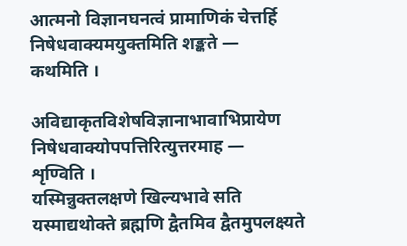आत्मनो विज्ञानघनत्वं प्रामाणिकं चेत्तर्हि निषेधवाक्यमयुक्तमिति शङ्कते —
कथमिति ।

अविद्याकृतविशेषविज्ञानाभावाभिप्रायेण निषेधवाक्योपपत्तिरित्युत्तरमाह —
शृण्विति ।
यस्मिन्नुक्तलक्षणे खिल्यभावे सति यस्माद्यथोक्ते ब्रह्मणि द्वैतमिव द्वैतमुपलक्ष्यते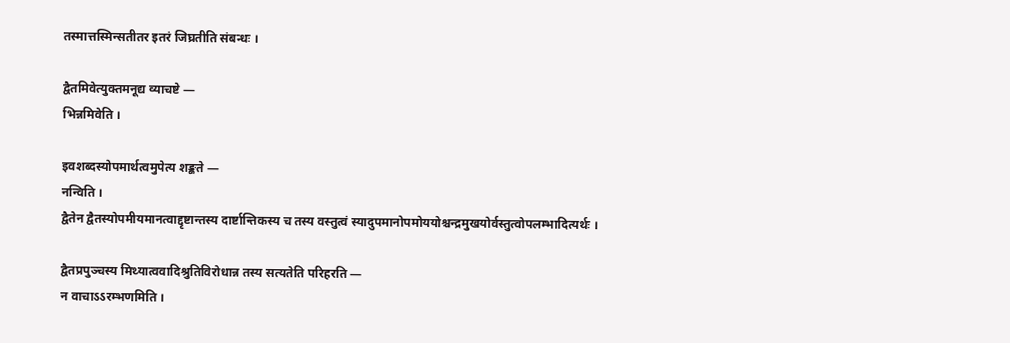तस्मात्तस्मिन्सतीतर इतरं जिघ्रतीति संबन्धः ।

द्वैतमिवेत्युक्तमनूद्य व्याचष्टे —
भिन्नमिवेति ।

इवशब्दस्योपमार्थत्वमुपेत्य शङ्कते —
नन्विति ।
द्वैतेन द्वैतस्योपमीयमानत्वाद्दृष्टान्तस्य दार्ष्टान्तिकस्य च तस्य वस्तुत्वं स्यादुपमानोपमोययोश्चन्द्रमुखयोर्वस्तुत्वोपलम्भादित्यर्थः ।

द्वैतप्रपुञ्चस्य मिथ्यात्ववादिश्रुतिविरोधान्न तस्य सत्यतेति परिहरति —
न वाचाऽऽरम्भणमिति ।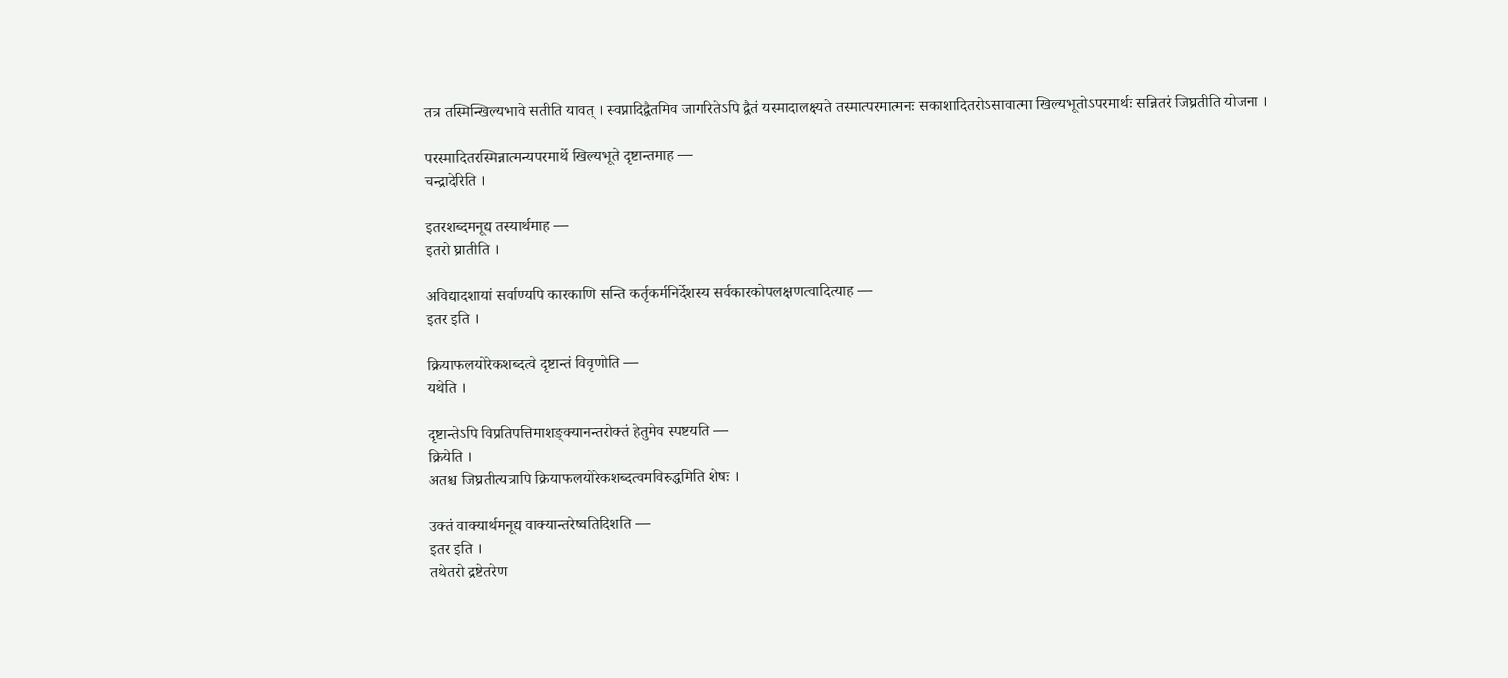तत्र तस्मिन्खिल्यभावे सतीति यावत् । स्वप्नादिद्वैतमिव जागरितेऽपि द्वैतं यस्मादालक्ष्यते तस्मात्परमात्मनः सकाशादितरोऽसावात्मा खिल्यभूतोऽपरमार्थः सन्नितरं जिघ्रतीति योजना ।

परस्मादितरस्मिन्नात्मन्यपरमार्थे खिल्यभूते दृष्टान्तमाह —
चन्द्रादेरिति ।

इतरशब्दमनूद्य तस्यार्थमाह —
इतरो घ्रातीति ।

अविद्यादशायां सर्वाण्यपि कारकाणि सन्ति कर्तृकर्मनिर्देशस्य सर्वकारकोपलक्षणत्वादित्याह —
इतर इति ।

क्रियाफलयोरेकशब्दत्वे दृष्टान्तं विवृणोति —
यथेति ।

दृष्टान्तेऽपि विप्रतिपत्तिमाशङ्क्यानन्तरोक्तं हेतुमेव स्पष्टयति —
क्रियेति ।
अतश्च जिघ्रतीत्यत्रापि क्रियाफलयोरेकशब्दत्वमविरुद्धमिति शेषः ।

उक्तं वाक्यार्थमनूद्य वाक्यान्तरेष्वतिदिशति —
इतर इति ।
तथेतरो द्रष्टेतरेण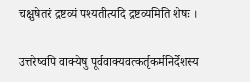चक्षुषेतरं द्रष्टव्यं पश्यतीत्यदि द्रष्टव्यमिति शेषः ।

उत्तरेष्वपि वाक्येषु पूर्ववाक्यवत्कर्तृकर्मनिर्देशस्य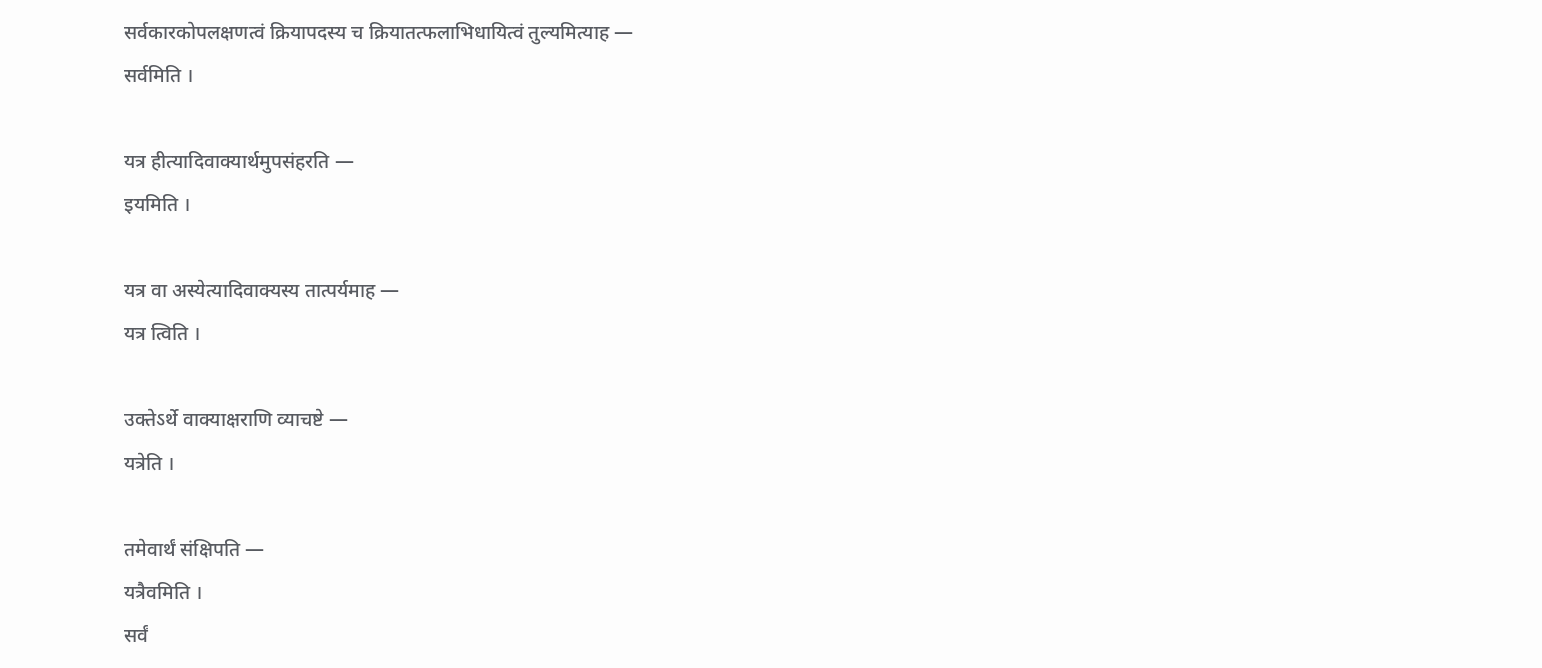सर्वकारकोपलक्षणत्वं क्रियापदस्य च क्रियातत्फलाभिधायित्वं तुल्यमित्याह —
सर्वमिति ।

यत्र हीत्यादिवाक्यार्थमुपसंहरति —
इयमिति ।

यत्र वा अस्येत्यादिवाक्यस्य तात्पर्यमाह —
यत्र त्विति ।

उक्तेऽर्थे वाक्याक्षराणि व्याचष्टे —
यत्रेति ।

तमेवार्थं संक्षिपति —
यत्रैवमिति ।
सर्वं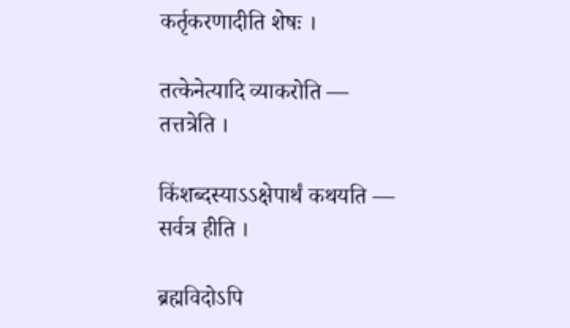कर्तृकरणादीति शेषः ।

तत्केनेत्यादि व्याकरोति —
तत्तत्रेति ।

किंशब्दस्याऽऽक्षेपार्थं कथयति —
सर्वत्र हीति ।

ब्रह्मविदोऽपि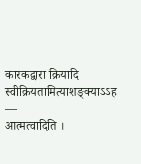कारकद्वारा क्रियादि स्वीक्रियतामित्याशङ्क्याऽऽह —
आत्मत्वादिति ।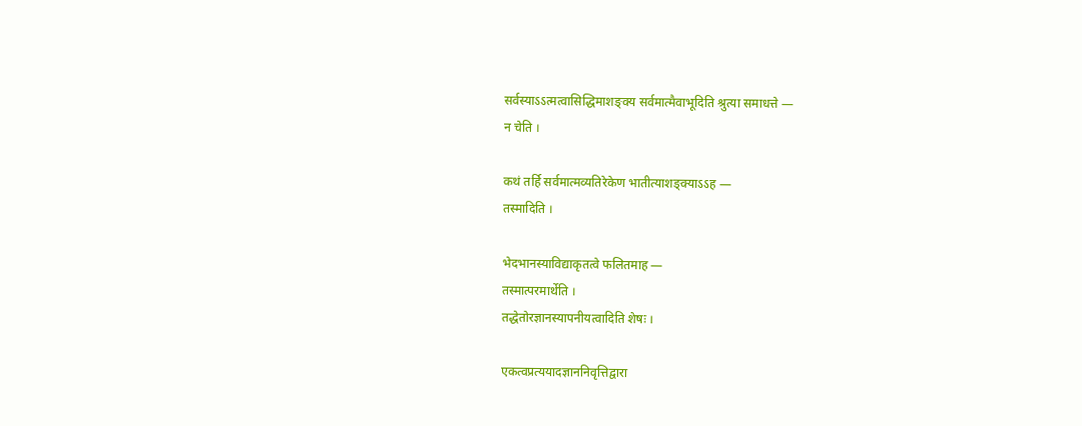सर्वस्याऽऽत्मत्वासिद्धिमाशङ्क्य सर्वमात्मैवाभूदिति श्रुत्या समाधत्ते —
न चेति ।

कथं तर्हि सर्वमात्मव्यतिरेकेण भातीत्याशङ्क्याऽऽह —
तस्मादिति ।

भेदभानस्याविद्याकृतत्वे फलितमाह —
तस्मात्परमार्थेति ।
तद्धेतोरज्ञानस्यापनीयत्वादिति शेषः ।

एकत्वप्रत्ययादज्ञाननिवृत्तिद्वारा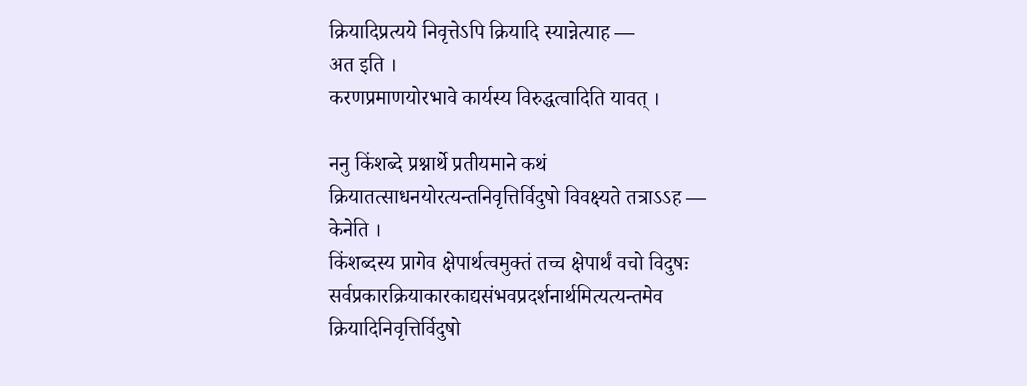क्रियादिप्रत्यये निवृत्तेऽपि क्रियादि स्यान्नेत्याह —
अत इति ।
करणप्रमाणयोरभावे कार्यस्य विरुद्धत्वादिति यावत् ।

ननु किंशब्दे प्रश्नार्थे प्रतीयमाने कथं क्रियातत्साधनयोरत्यन्तनिवृत्तिर्विदुषो विवक्ष्यते तत्राऽऽह —
केनेति ।
किंशब्दस्य प्रागेव क्षेपार्थत्वमुक्तं तच्च क्षेपार्थं वचो विदुषः सर्वप्रकारक्रियाकारकाद्यसंभवप्रदर्शनार्थमित्यत्यन्तमेव क्रियादिनिवृत्तिर्विदुषो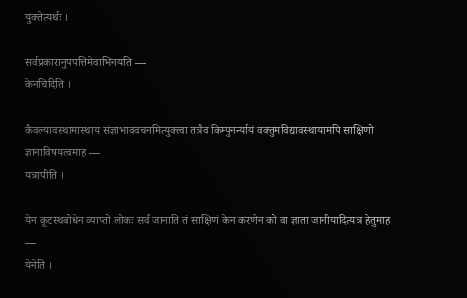युक्तेत्यर्थः ।

सर्वप्रकारानुपपत्तिमेवाभिनयति —
केनचिदिति ।

कैवल्यावस्थामास्थाय संज्ञाभाववचनमित्युक्त्वा तत्रैव किम्पुनर्न्यायं वक्तुमविद्यावस्थायामपि साक्षिणो ज्ञानाविषयत्वमाह —
यत्रापीति ।

येन कूटस्थबोधेन व्याप्तो लोकः सर्वं जानाति तं साक्षिणं केन करणेन को वा ज्ञाता जानीयादित्यत्र हेतुमाह —
येनेति ।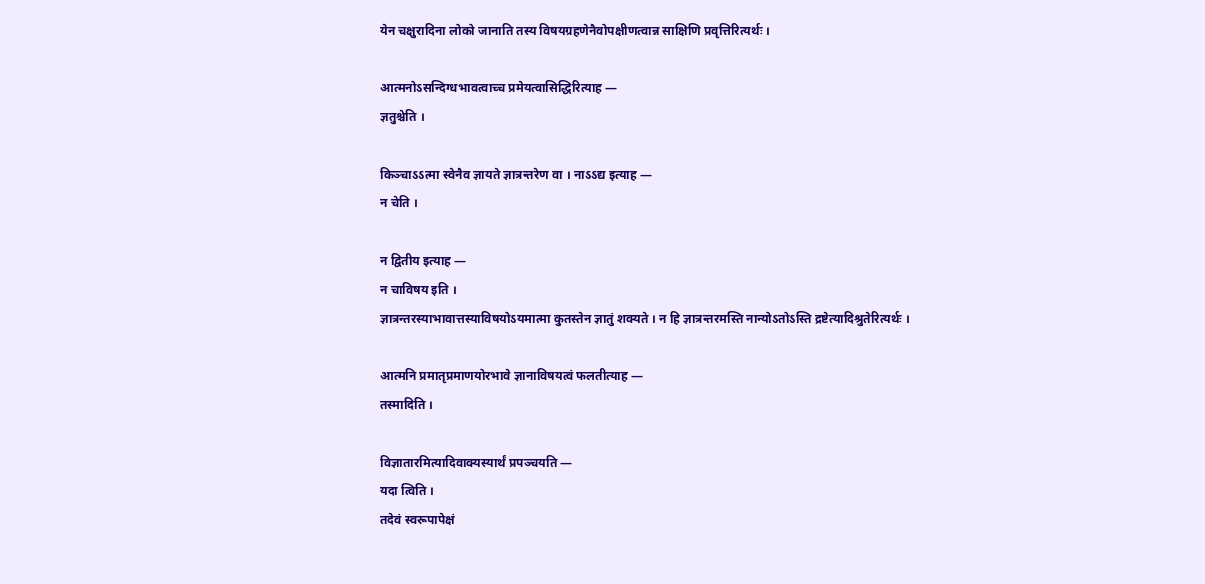येन चक्षुरादिना लोको जानाति तस्य विषयग्रहणेनैवोपक्षीणत्वान्न साक्षिणि प्रवृत्तिरित्यर्थः ।

आत्मनोऽसन्दिग्धभावत्वाच्च प्रमेयत्वासिद्धिरित्याह —
ज्ञतुश्चेति ।

किञ्चाऽऽत्मा स्वेनैव ज्ञायते ज्ञात्रन्तरेण वा । नाऽऽद्य इत्याह —
न चेति ।

न द्वितीय इत्याह —
न चाविषय इति ।
ज्ञात्रन्तरस्याभावात्तस्याविषयोऽयमात्मा कुतस्तेन ज्ञातुं शक्यते । न हि ज्ञात्रन्तरमस्ति नान्योऽतोऽस्ति द्रष्टेत्यादिश्रुतेरित्यर्थः ।

आत्मनि प्रमातृप्रमाणयोरभावे ज्ञानाविषयत्वं फलतीत्याह —
तस्मादिति ।

विज्ञातारमित्यादिवाक्यस्यार्थं प्रपञ्चयति —
यदा त्विति ।
तदेवं स्वरूपापेक्षं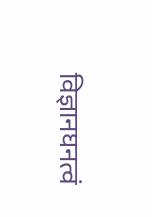विज्ञानघनत्वं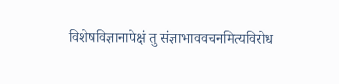विशेषविज्ञानापेक्षं तु संज्ञाभाववचनमित्यविरोध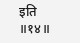इति ॥१४॥